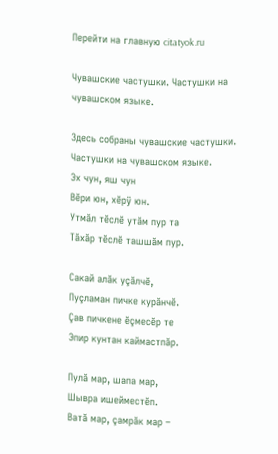Перейти на главную citatyok.ru

Чувашские частушки. Частушки на чувашском языке.

Здесь собраны чувашские частушки. Частушки на чувашском языке.
Эх чун, яш чун
Вĕри юн, хĕрÿ юн.
Утмăл тĕслĕ утăм пур та
Тăхăр тĕслĕ ташшăм пур.

Сакай алăк уçăлчĕ,
Пуçламан пичке курăнчĕ.
Çав пичкене ĕçмесĕр те
Эпир кунтан каймастпăр.

Пулă мар, шапа мар,
Шывра ишейместĕп.
Ватă мар, çамрăк мар –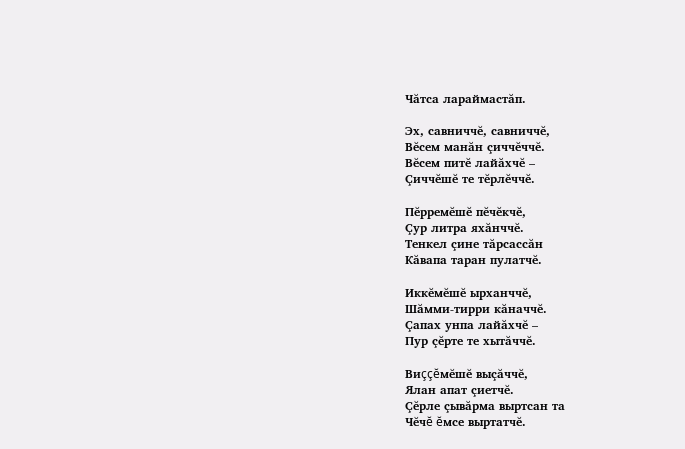Чăтса лараймастăп.

Эх, савниччĕ, савниччĕ,
Вĕсем манăн çиччĕччĕ.
Вĕсем питĕ лайăхчĕ –
Çиччĕшĕ те тĕрлĕччĕ.

Пĕрремĕшĕ пĕчĕкчĕ,
Çур литра яхăнччĕ.
Тенкел çине тăрсассăн
Кăвапа таран пулатчĕ.

Иккĕмĕшĕ ырханччĕ,
Шăмми-тирри кăначчĕ.
Çапах унпа лайăхчĕ –
Пур çĕрте те хытăччĕ.

Виççĕмĕшĕ выçăччĕ,
Ялан апат çиетчĕ.
Çĕрле çывăрма выртсан та
Чĕчĕ ĕмсе выртатчĕ.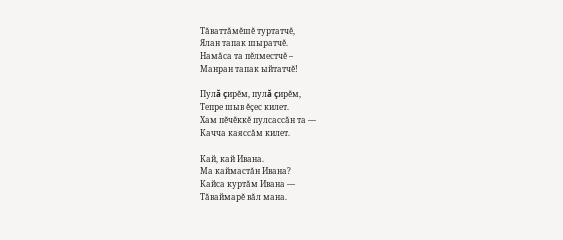Тăваттăмĕшĕ туртатчĕ,
Ялан тапак шыратчĕ.
Намăса та пĕлместчĕ –
Манран тапак ыйтатчĕ!

Пулă çирĕм, пулă çирĕм,
Тепре шыв ĕçес килет.
Хам пĕчĕккĕ пулсассăн та —
Качча каяссăм килет.

Кай, кай Ивана.
Ма каймастăн Ивана?
Кайса куртăм Ивана —
Тăваймарĕ вăл мана.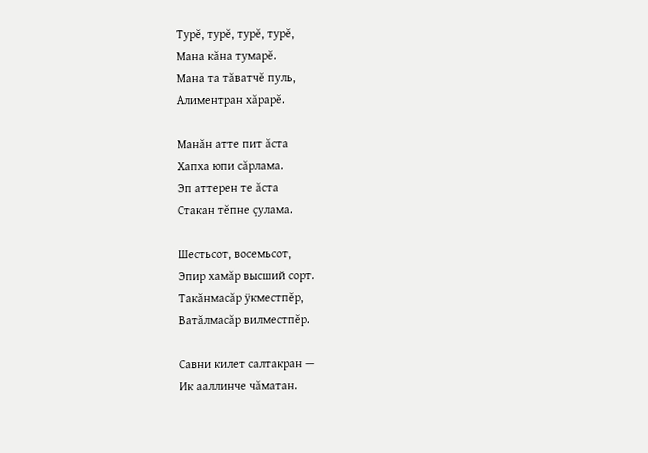Турĕ, турĕ, турĕ, турĕ,
Мана кăна тумарĕ.
Мана та тăватчĕ пуль,
Алиментран хăрарĕ.

Манăн атте пит ăста
Хапха юпи сăрлама.
Эп аттерен те ăста
Стакан тĕпне çулама.

Шестьсот, восемьсот,
Эпир хамăр высший сорт.
Такăнмасăр ÿкместпĕр,
Ватăлмасăр вилместпĕр.

Савни килет салтакран —
Ик ааллинче чăматан.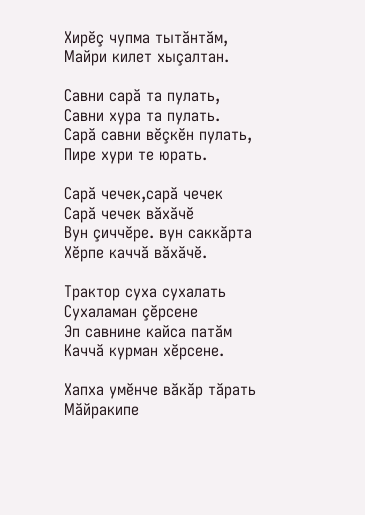Хирĕç чупма тытăнтăм,
Майри килет хыçалтан.

Савни сарă та пулать,
Савни хура та пулать.
Сарă савни вĕçкĕн пулать,
Пире хури те юрать.

Сарă чечек,сарă чечек
Сарă чечек вăхăчĕ
Вун çиччĕре. вун саккăрта
Хĕрпе каччă вăхăчĕ.

Трактор суха сухалать
Сухаламан çĕрсене
Эп савнине кайса патăм
Каччă курман хĕрсене.

Хапха умĕнче вăкăр тăрать
Мăйракипе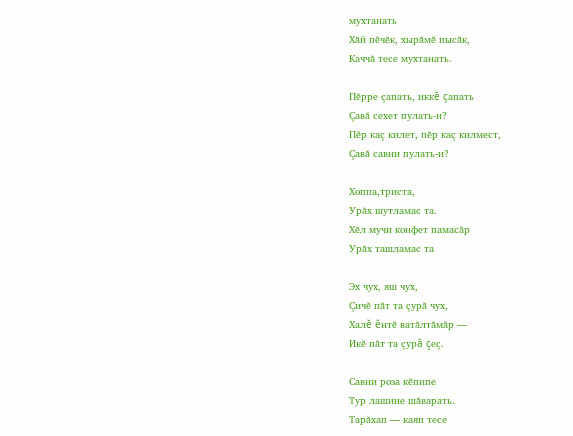мухтанать
Хăй пĕчĕк, хырăмĕ пысăк,
Каччă тесе мухтанать.

Пĕрре çапать, иккĕ çапать
Çавă сехет пулать-и?
Пĕр каç килет, пĕр каç килмест,
Çавă савни пулать-и?

Хоппа,триста,
Урăх шутламас та.
Хĕл мучи конфет памасăр
Урăх ташламас та

Эх чух, яш чух,
Çичĕ пăт та çурă чух,
Халĕ ĕнтĕ ватăлтăмăр —
Икĕ пăт та çурă çеç.

Савни роза кĕпипе
Тур лашине шăварать.
Тарăхап — каяп тесе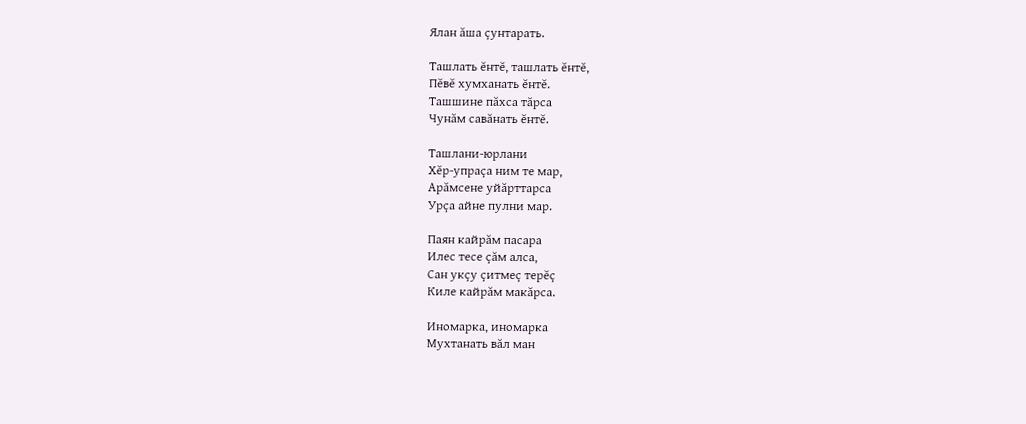Ялан ăша çунтарать.

Ташлать ĕнтĕ, ташлать ĕнтĕ,
Пĕвĕ хумханать ĕнтĕ.
Ташшине пăхса тăрса
Чунăм савăнать ĕнтĕ.

Ташлани-юрлани
Хĕр-упраçа ним те мар,
Арăмсене уйăрттарса
Урçа айне пулни мар.

Паян кайрăм пасара
Илес тесе çăм алса,
Cан укçу çитмеç терĕç
Киле кайрăм макăрса.

Иномарка, иномарка
Мухтанать вăл ман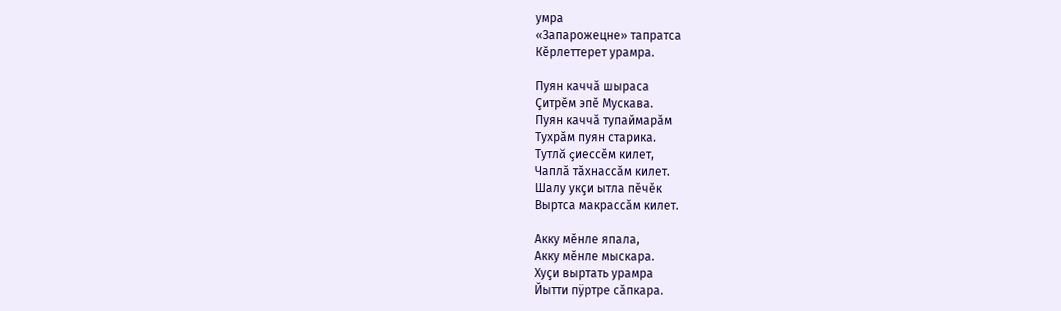умра
«Запарожецне» тапратса
Кĕрлеттерет урамра.

Пуян каччă шыраса
Çитрĕм эпĕ Мускава.
Пуян каччă тупаймарăм
Тухрăм пуян старика.
Тутлă çиессĕм килет,
Чаплă тăхнассăм килет.
Шалу укçи ытла пĕчĕк
Выртса макрассăм килет.

Акку мĕнле япала,
Акку мĕнле мыскара.
Хуçи выртать урамра
Йытти пÿртре сăпкара.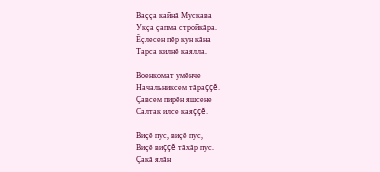Ваççа кайнă Мускава
Укçа çапма стройкăра.
Ĕçлесен пĕр кун кăна
Тарса килнĕ каялла.

Военкомат умĕнче
Начальниксем тăраççĕ.
Çавсем пирĕн яшсене
Салтак илсе каяççĕ.

Виçĕ пус, виçĕ пус,
Виçĕ виççĕ тăхăр пус.
Çакă ялăн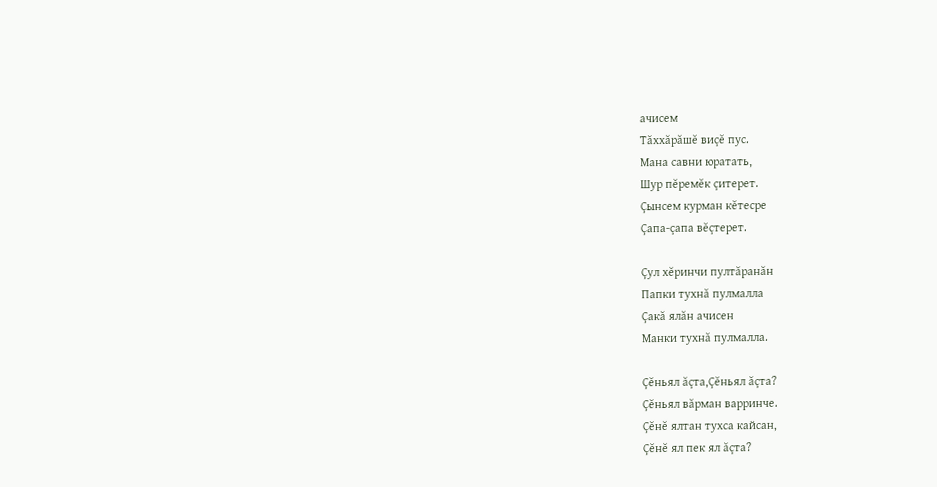ачисем
Тăххăрăшĕ виçĕ пус.
Мана савни юратать,
Шур пĕремĕк çитерет.
Çынсем курман кĕтесре
Çапа-çапа вĕçтерет.

Çул хĕринчи пултăранăн
Папки тухнă пулмалла
Çакă ялăн ачисен
Манки тухнă пулмалла.

Çĕньял ăçта,Çĕньял ăçта?
Çĕньял вăрман варринче.
Çĕнĕ ялтан тухса кайсан,
Çĕнĕ ял пек ял ăçта?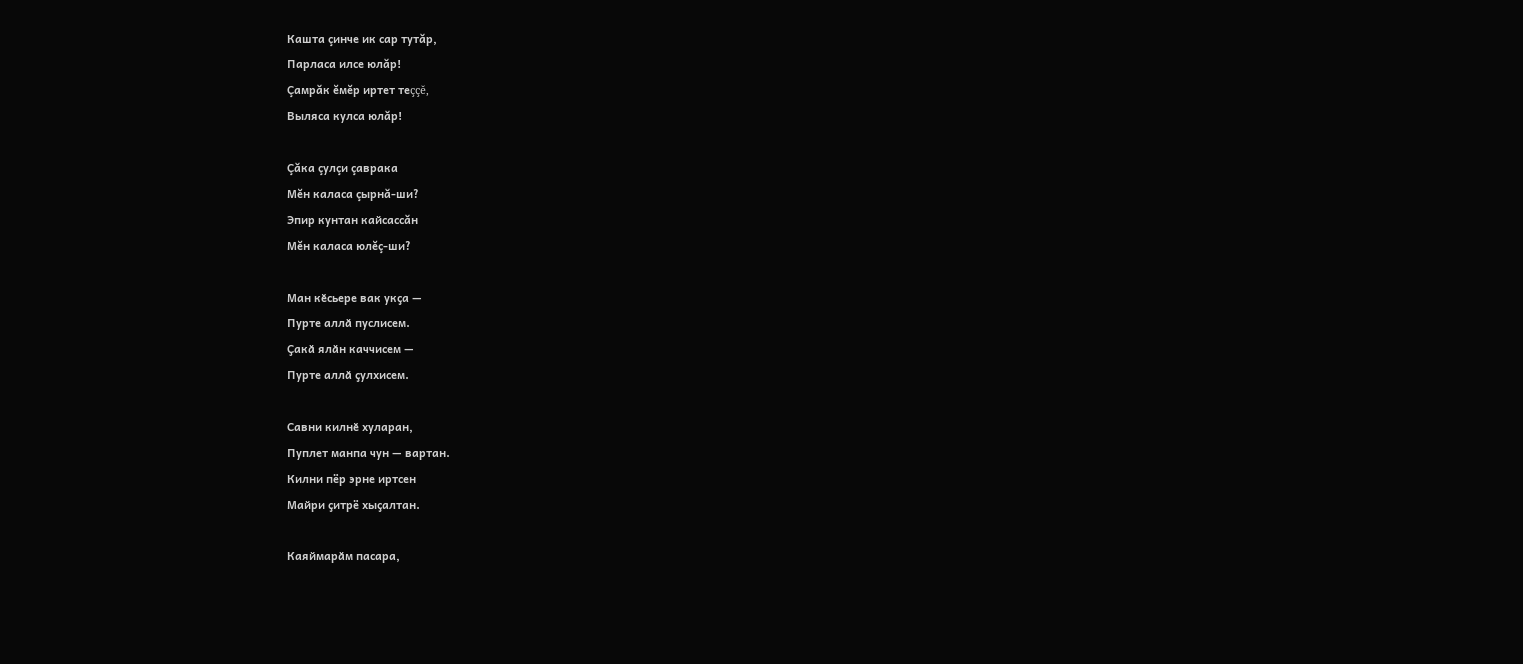Кашта çинче ик сар тутăр,
Парласа илсе юлăр!
Çамрăк ĕмĕр иртет теççĕ,
Выляса кулса юлăр!

Çăка çулçи çаврака
Мĕн каласа çырнă-ши?
Эпир кунтан кайсассăн
Мĕн каласа юлĕç-ши?

Ман кӗсьере вак укҫа —
Пурте аллӑ пуслисем.
Ҫакӑ ялӑн каччисем —
Пурте аллӑ ҫулхисем.

Савни килнӗ хуларан,
Пуплет манпа чун — вартан.
Килни пёр эрне иртсен
Майри ҫитрё хыҫалтан.

Каяймарӑм пасара,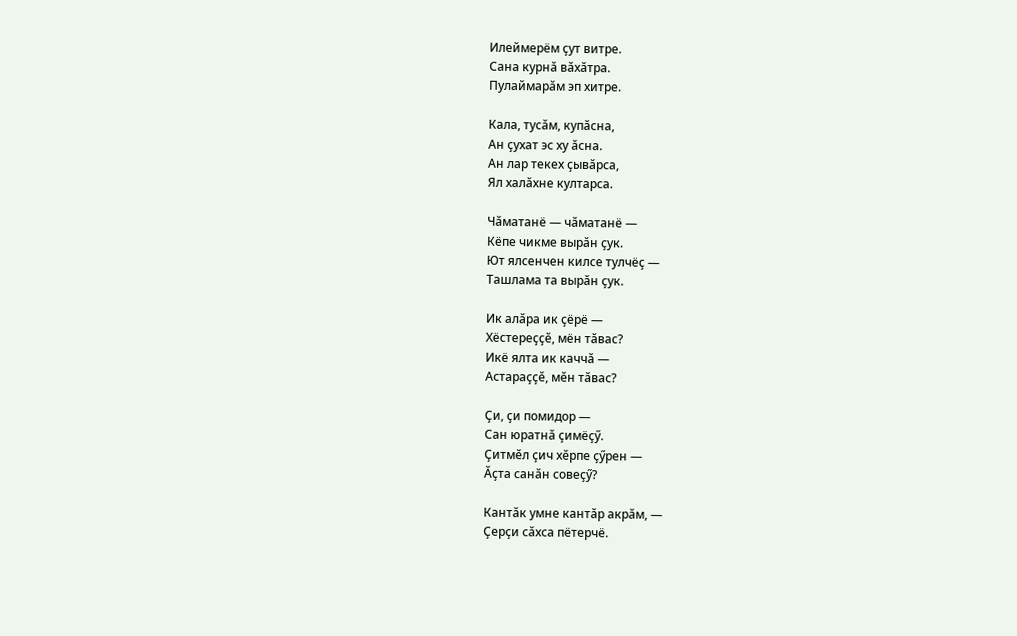Илеймерём ҫут витре.
Сана курнӑ вӑхӑтра.
Пулаймарӑм эп хитре.

Кала, тусӑм, купӑсна,
Ан ҫухат эс ху ӑсна.
Ан лар текех ҫывӑрса,
Ял халӑхне култарса.

Чӑматанё — чӑматанё —
Кёпе чикме вырӑн ҫук.
Ют ялсенчен килсе тулчёҫ —
Ташлама та вырӑн ҫук.

Ик алӑра ик ҫёрё —
Хёстереҫҫӗ, мён тӑвас?
Икё ялта ик каччӑ —
Астараҫҫӗ, мӗн тӑвас?

Ҫи, ҫи помидор —
Сан юратнӑ ҫимёҫӳ.
Ҫитмӗл ҫич хӗрпе ҫӳрен —
Ӑҫта санӑн совеҫӳ?

Кантӑк умне кантӑр акрӑм, —
Ҫерҫи сӑхса пётерчё.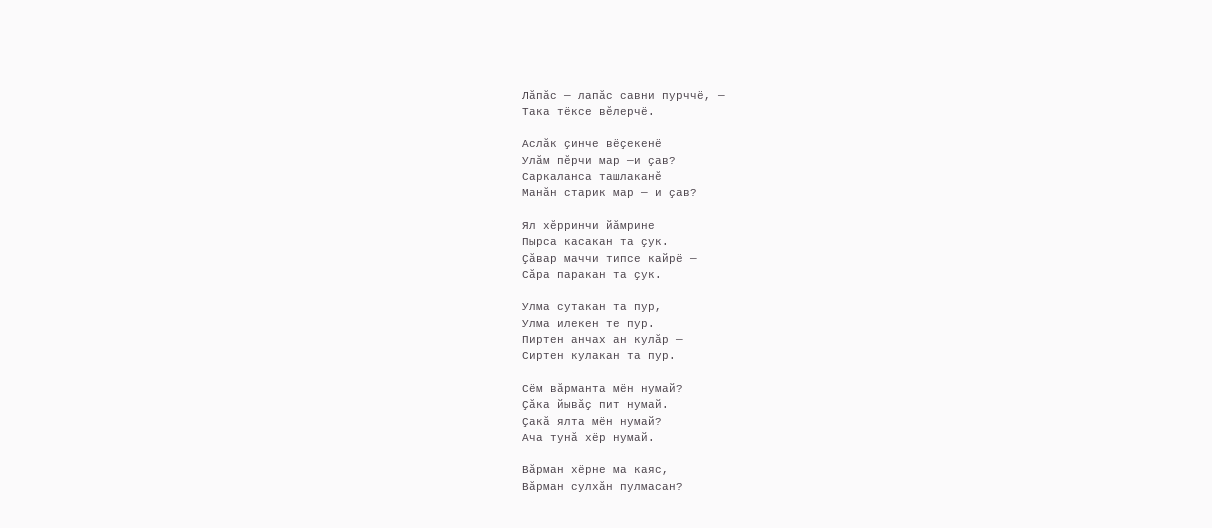Лӑпӑс — лапӑс савни пурччё, —
Така тёксе вӗлерчё.

Аслӑк ҫинче вёҫекенё
Улӑм пӗрчи мар —и ҫав?
Саркаланса ташлаканӗ
Манӑн старик мар — и ҫав?

Ял хӗрринчи йӑмрине
Пырса касакан та ҫук.
Ҫӑвар маччи типсе кайрё —
Сӑра паракан та ҫук.

Улма сутакан та пур,
Улма илекен те пур.
Пиртен анчах ан кулӑр —
Сиртен кулакан та пур.

Сём вӑрманта мён нумай?
Ҫӑка йывӑҫ пит нумай.
Ҫакӑ ялта мён нумай?
Ача тунӑ хёр нумай.

Вӑрман хёрне ма каяс,
Вӑрман сулхӑн пулмасан?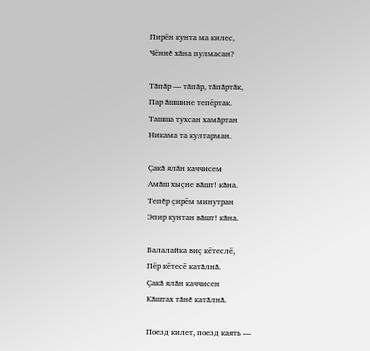Пирён кунта ма килес,
Чённӗ хӑна пулмасан?

Тӑпӑр — тӑпӑр, тӑпӑртӑк,
Пар ӑшшине тепёртак.
Ташша тухсан хамӑртан
Никама та култарман.

Ҫакӑ ялӑн каччисем
Амӑш хыҫне вӑшт! кӑна.
Тепӗр ҫирём минутран
Эпир кунтан вӑшт! кӑна.

Балалайка виҫ кётеслё,
Пёр кётесё катӑлнӑ.
Ҫакӑ ялӑн каччисен
Кӑштах тӑнӗ катӑлнӑ.

Поезд килет, поезд каять —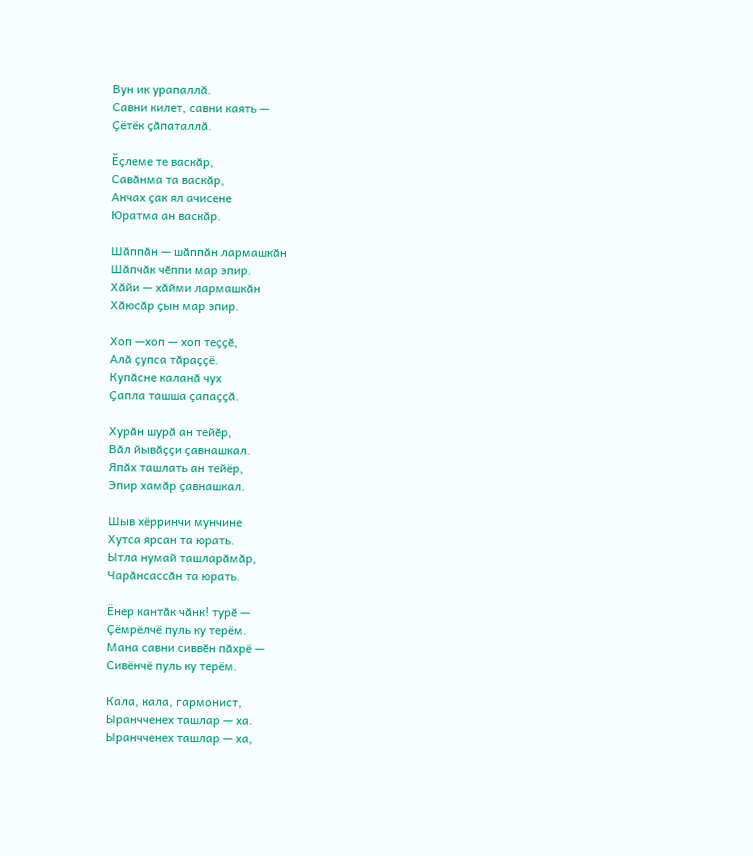Вун ик урапаллӑ.
Савни килет, савни каять —
Ҫётёк ҫӑпаталлӑ.

Ӗҫлеме те васкӑр,
Савӑнма та васкӑр,
Анчах ҫак ял ачисене
Юратма ан васкӑр.

Шӑппӑн — шӑппӑн лармашкӑн
Шӑпчӑк чӗппи мар эпир.
Хӑйи — хӑйми лармашкӑн
Хӑюсӑр ҫын мар эпир.

Хоп —хоп — хоп теҫҫӗ,
Алӑ ҫупса тӑраҫҫё.
Купӑсне каланӑ чух
Ҫапла ташша ҫапаҫҫӑ.

Хурӑн шурӑ ан тейӗр,
Вӑл йывӑҫҫи ҫавнашкал.
Япӑх ташлать ан тейёр,
Эпир хамӑр ҫавнашкал.

Шыв хёрринчи мунчине
Хутса ярсан та юрать.
Ытла нумай ташларӑмӑр,
Чарӑнсассӑн та юрать.

Ёнер кантӑк чӑнк! турӗ —
Ҫёмрёлчё пуль ку терём.
Мана савни сиввӗн пӑхрё —
Сивёнчё пуль ку терём.

Кала, кала, гармонист,
Ыранчченех ташлар — ха.
Ыранчченех ташлар — ха,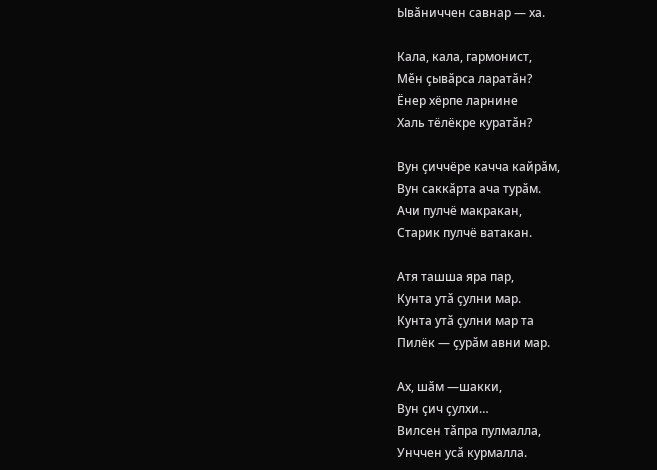Ывӑниччен савнар — ха.

Кала, кала, гармонист,
Мӗн ҫывӑрса ларатӑн?
Ёнер хёрпе ларнине
Халь тёлёкре куратӑн?

Вун ҫиччёре качча кайрӑм,
Вун саккӑрта ача турӑм.
Ачи пулчё макракан,
Старик пулчё ватакан.

Атя ташша яра пар,
Кунта утӑ ҫулни мар.
Кунта утӑ ҫулни мар та
Пилёк — ҫурӑм авни мар.

Ах, шӑм —шакки,
Вун ҫич ҫулхи…
Вилсен тӑпра пулмалла,
Унччен усӑ курмалла.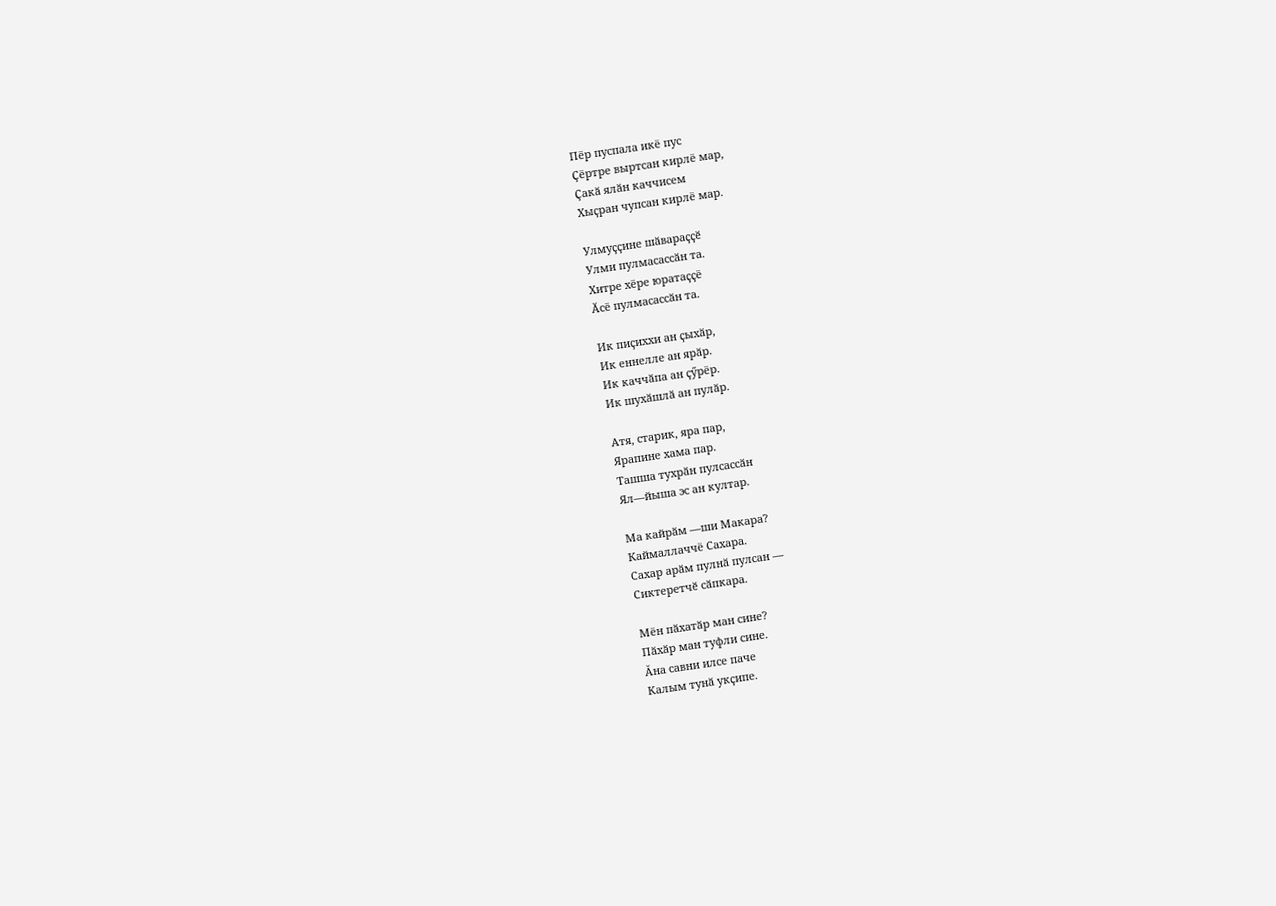Пёр пуспала икё пус
Ҫёртре выртсан кирлё мар,
Ҫакӑ ялӑн каччисем
Хыҫран чупсан кирлё мар.

Улмуҫҫине шӑвараҫҫӗ
Улми пулмасассӑн та.
Хитре хёре юратаҫҫё
Ӑсё пулмасассӑн та.

Ик пиҫиххи ан ҫыхӑр,
Ик еннелле ан ярӑр.
Ик каччӑпа ан ҫӳрёр.
Ик шухӑшлӑ ан пулӑр.

Атя, старик, яра пар,
Ярапине хама пар.
Ташша тухрӑн пулсассӑн
Ял—йыша эс ан култар.

Ма кайрӑм —ши Макара?
Каймаллаччё Сахара.
Сахар арӑм пулнӑ пулсан —
Сиктеретчӗ сӑпкара.

Мён пӑхатӑр ман сине?
Пӑхӑр ман туфли сине.
Ăна савни илсе паче
Калым тунӑ укҫипе.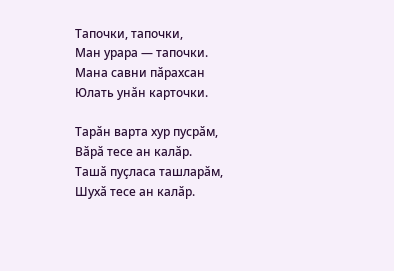Тапочки, тапочки,
Ман урара — тапочки.
Мана савни пӑрахсан
Юлать унӑн карточки.

Тарӑн варта хур пусрӑм,
Вӑрӑ тесе ан калӑр.
Ташӑ пуҫласа ташларӑм,
Шухӑ тесе ан калӑр.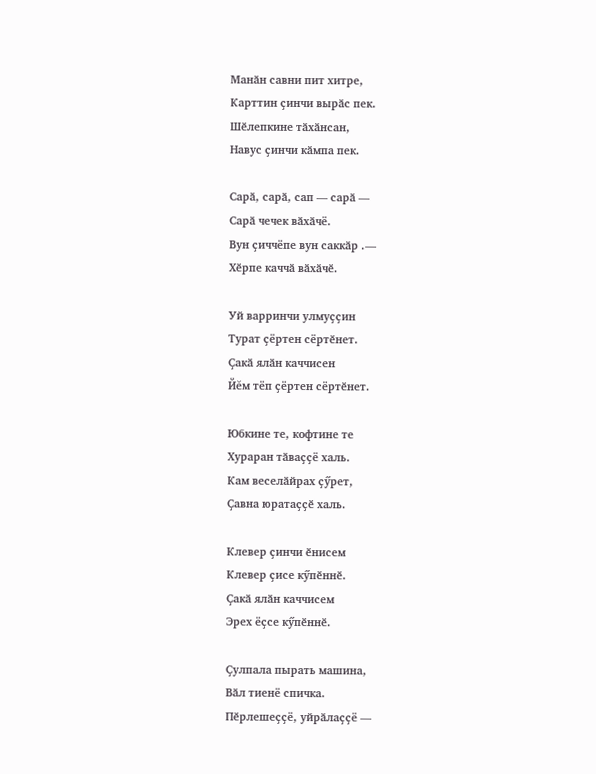Манӑн савни пит хитре,
Карттин ҫинчи вырӑс пек.
Шӗлепкине тӑхӑнсан,
Навус ҫинчи кӑмпа пек.

Сарӑ, сарӑ, сап — сарӑ —
Сарӑ чечек вӑхӑчё.
Вун ҫиччёпе вун саккӑр .—
Хӗрпе каччӑ вӑхӑчӗ.

Уй варринчи улмуҫҫин
Турат ҫёртен сёртӗнет.
Ҫакӑ ялӑн каччисен
Йĕм тёп ҫёртен сёртӗнет.

Юбкине те, кофтине те
Хураран тӑваҫҫё халь.
Кам веселӑйрах ҫӳрет,
Ҫавна юратаҫҫӗ халь.

Клевер ҫинчи ӗнисем
Клевер ҫисе кӳпӗннӗ.
Ҫакӑ ялӑн каччисем
Эрех ёҫсе кӳпӗннӗ.

Ҫулпала пырать машина,
Вӑл тиенё спичка.
Пӗрлешеҫҫё, уйрӑлаҫҫё —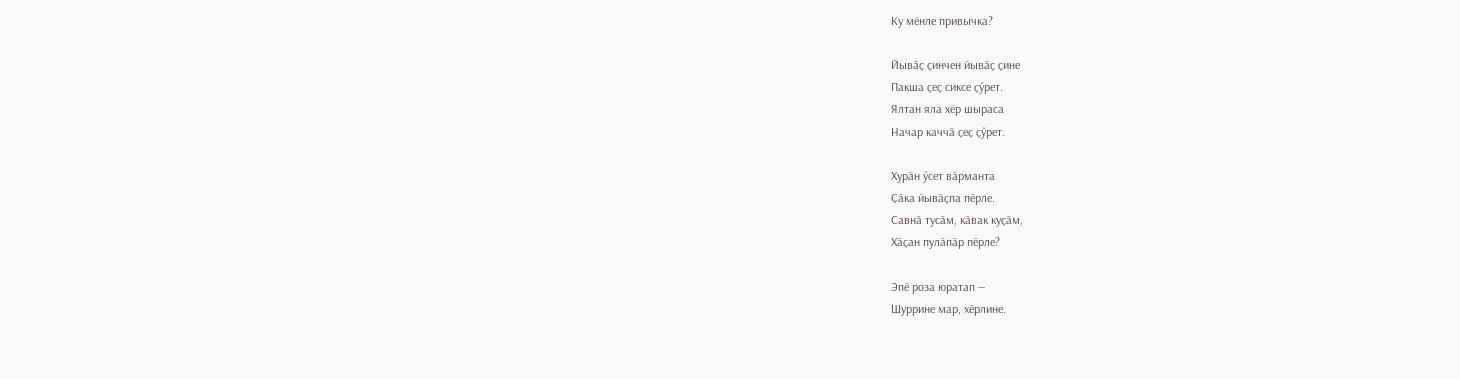Ку мёнле привычка?

Йывӑҫ ҫинчен йывӑҫ ҫине
Пакша ҫеҫ сиксе ҫӳрет.
Ялтан яла хёр шыраса
Начар каччӑ ҫеҫ ҫӳрет.

Хурӑн ӳсет вӑрманта
Ҫӑка йывӑҫпа пӗрле.
Савнӑ тусӑм, кӑвак куҫӑм,
Хӑҫан пулӑпӑр пӗрле?

Эпӗ роза юратап —
Шуррине мар, хӗрлине.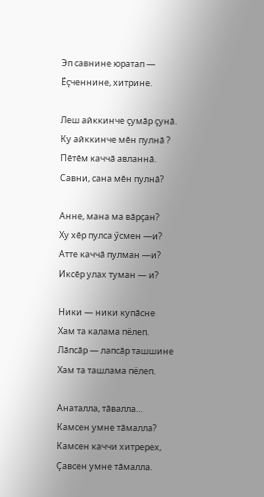Эп савнине юратап —
Ёҫченнине, хитрине.

Леш айккинче ҫумӑр ҫунӑ.
Ку айккинче мӗн пулнӑ ?
Пӗтӗм каччӑ авланнӑ.
Савни, сана мӗн пулнӑ?

Анне, мана ма вӑрҫан?
Ху хӗр пулса ӳсмен —и?
Атте каччӑ пулман —и?
Иксӗр улах туман — и?

Ники — ники купӑсне
Хам та калама пёлеп.
Лӑпсӑр — лапсӑр ташшине
Хам та ташлама пёлеп.

Анаталла, тӑвалла…
Камсен умне тӑмалла?
Камсен каччи хитререх,
Ҫавсен умне тӑмалла.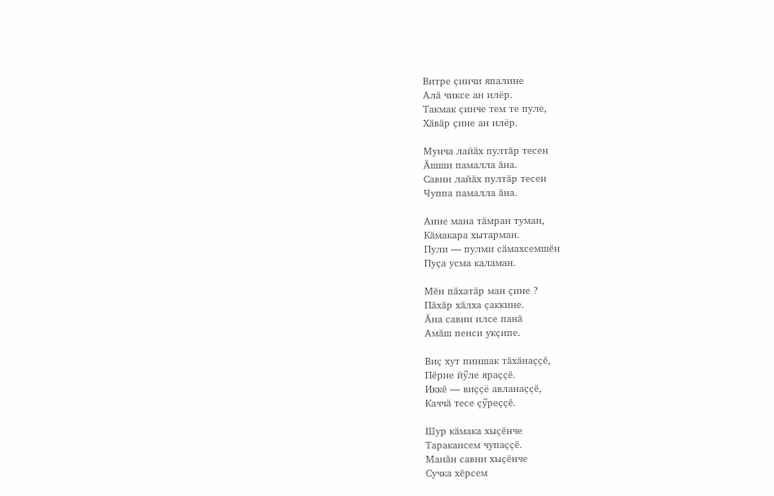Витре ҫинчи япалине
Алӑ чиксе ан илёр.
Такмак ҫинче тем те пуле,
Хӑвӑр ҫине ан илёр.

Мунча лайӑх пултӑр тесен
Ӑшши памалла ӑна.
Савни лайӑх пултӑр тесен
Чуппа памалла ӑна.

Анне мана тӑмран туман,
Кӑмакара хытарман.
Пули — пулми сӑмахсемшӗн
Пуҫа усма каламан.

Мӗн пӑхатӑр ман ҫине ?
Пӑхӑр хӑлха ҫаккине.
Ӑна савни илсе панӑ
Амӑш пенси укҫипе.

Виҫ хут пиншак тӑхӑнаҫҫӗ,
Пӗрне йӳле яраҫҫӗ.
Иккӗ — виҫҫё авланаҫҫӗ,
Каччӑ тесе ҫӳреҫҫӗ.

Шур кӑмака хыҫӗнче
Таракансем чупаҫҫӗ.
Манӑн савни хыҫӗнче
Сучка хӗрсем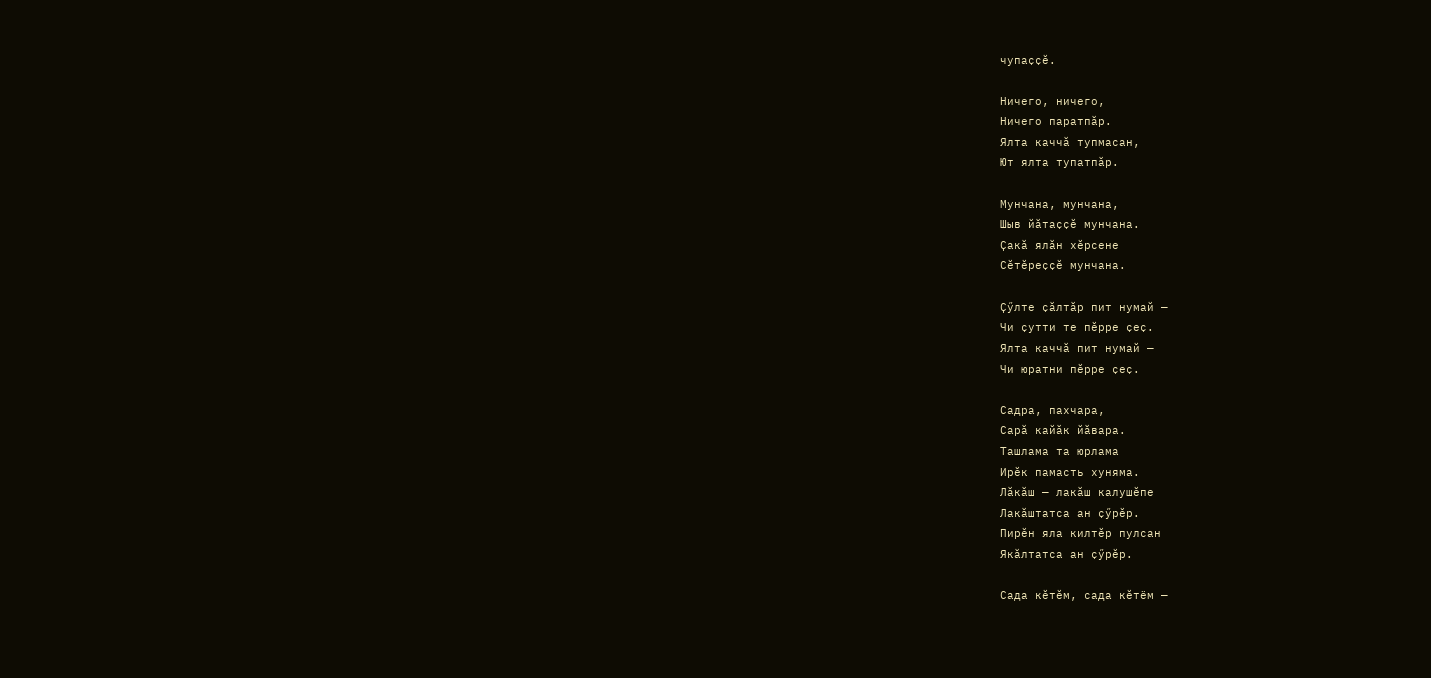чупаҫҫӗ.

Ничего, ничего,
Ничего паратпӑр.
Ялта каччӑ тупмасан,
Ют ялта тупатпӑр.

Мунчана, мунчана,
Шыв йӑтаҫҫӗ мунчана.
Ҫакӑ ялӑн хӗрсене
Сӗтӗреҫҫӗ мунчана.

Ҫӳлте ҫӑлтӑр пит нумай —
Чи ҫутти те пӗрре ҫеҫ.
Ялта каччӑ пит нумай —
Чи юратни пӗрре ҫеҫ.

Садра, пахчара,
Сарӑ кайӑк йӑвара.
Ташлама та юрлама
Ирӗк памасть хуняма.
Лӑкӑш — лакӑш калушӗпе
Лакӑштатса ан ҫӳрӗр.
Пирӗн яла килтӗр пулсан
Якӑлтатса ан ҫӳрӗр.

Сада кӗтӗм, сада кӗтём —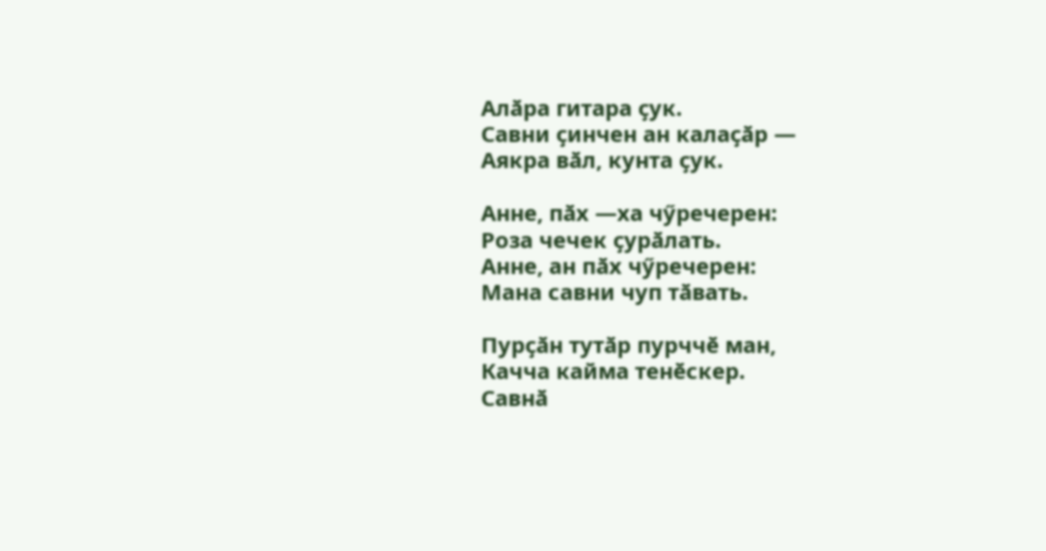Алӑра гитара ҫук.
Савни ҫинчен ан калаҫӑр —
Аякра вӑл, кунта ҫук.

Анне, пӑх —ха чӳречерен:
Роза чечек ҫурӑлать.
Анне, ан пӑх чӳречерен:
Мана савни чуп тӑвать.

Пурҫӑн тутӑр пурччӗ ман,
Качча кайма тенӗскер.
Савнӑ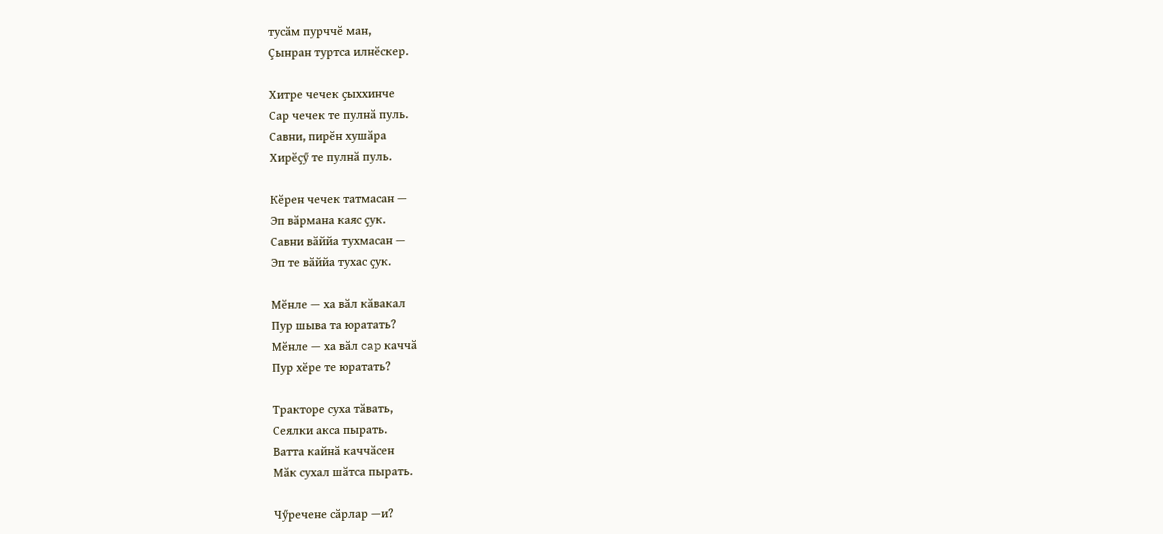тусӑм пурччӗ ман,
Ҫынран туртса илнӗскер.

Хитре чечек ҫыххинче
Сар чечек те пулнӑ пуль.
Савни, пирӗн хушӑра
Хирӗҫӳ те пулнӑ пуль.

Кӗрен чечек татмасан —
Эп вӑрмана каяс ҫук.
Савни вӑййа тухмасан —
Эп те вӑййа тухас ҫук.

Мӗнле — ха вӑл кӑвакал
Пур шыва та юратать?
Мӗнле — ха вӑл cap каччӑ
Пур хӗре те юратать?

Тракторе суха тӑвать,
Сеялки акса пырать.
Ватта кайнӑ каччӑсен
Мӑк сухал шӑтса пырать.

Чӳречене сӑрлар —и?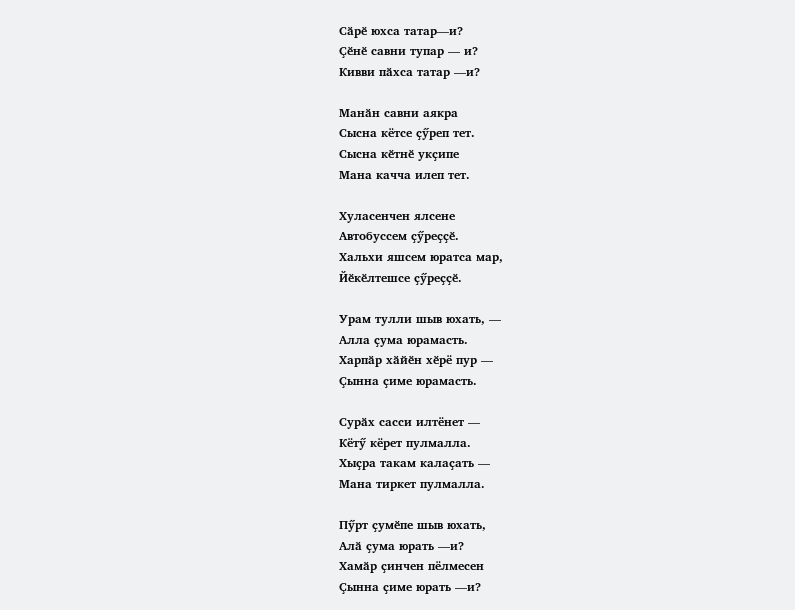Сӑрӗ юхса татар—и?
Ҫӗнӗ савни тупар — и?
Кивви пӑхса татар —и?

Манӑн савни аякра
Сысна кётсе ҫӳреп тет.
Сысна кӗтнӗ укҫипе
Мана качча илеп тет.

Хуласенчен ялсене
Автобуссем ҫӳреҫҫӗ.
Хальхи яшсем юратса мар,
Йӗкӗлтешсе ҫӳреҫҫӗ.

Урам тулли шыв юхать, —
Алла ҫума юрамасть.
Харпӑр хӑйӗн хӗрё пур —
Ҫынна ҫиме юрамасть.

Сурӑх сасси илтёнет —
Кётӳ кёрет пулмалла.
Хыҫра такам калаҫать —
Мана тиркет пулмалла.

Пӳрт ҫумӗпе шыв юхать,
Алӑ ҫума юрать —и?
Хамӑр ҫинчен пёлмесен
Ҫынна ҫиме юрать —и?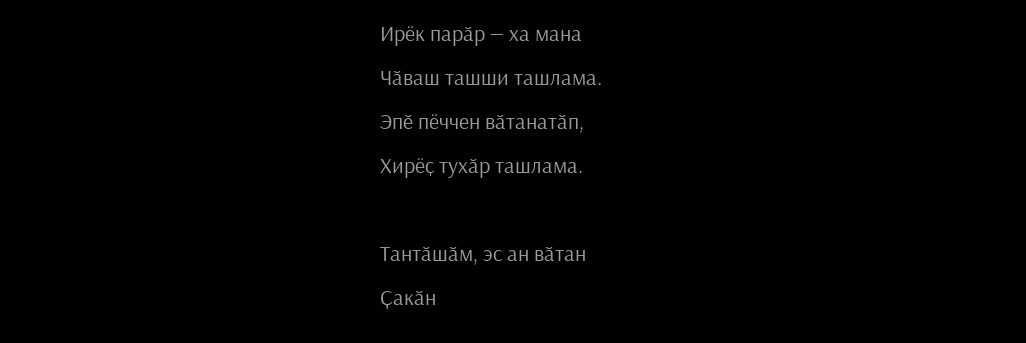Ирёк парӑр — ха мана
Чӑваш ташши ташлама.
Эпӗ пёччен вӑтанатӑп,
Хирёҫ тухӑр ташлама.

Тантӑшӑм, эс ан вӑтан
Ҫакӑн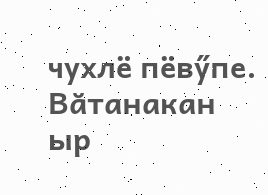чухлё пёвӳпе.
Вӑтанакан ыр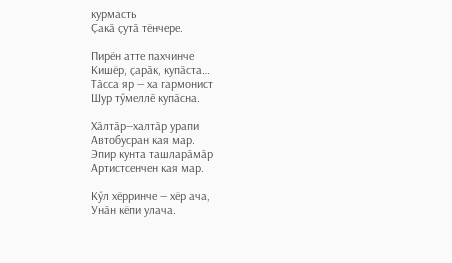курмасть
Ҫакӑ ҫутӑ тёнчере.

Пирён атте пахчинче
Кишёр, ҫарӑк, купӑста…
Тӑсса яр — ха гармонист
Шур тӳмеллӗ купӑсна.

Хӑлтӑр—халтӑр урапи
Автобусран кая мар.
Эпир кунта ташларӑмӑр
Артистсенчен кая мар.

Кӳл хёрринче — хёр ача,
Унӑн кёпи улача.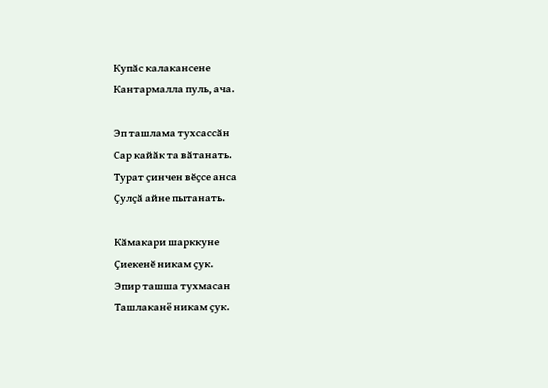Купӑс калакансене
Кантармалла пуль, ача.

Эп ташлама тухсассӑн
Сар кайӑк та вӑтанать.
Турат ҫинчен вӗҫсе анса
Ҫулҫӑ айне пытанать.

Кӑмакари шарккуне
Ҫиекенӗ никам ҫук.
Эпир ташша тухмасан
Ташлаканё никам ҫук.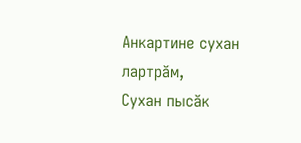Анкартине сухан лартрӑм,
Сухан пысӑк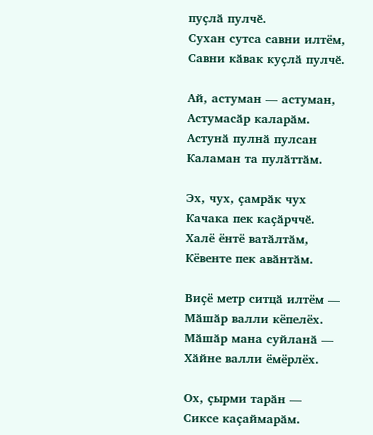пуҫлӑ пулчӗ.
Сухан сутса савни илтём,
Савни кӑвак куҫлӑ пулчӗ.

Ай, астуман — астуман,
Астумасӑр каларӑм.
Астунӑ пулнӑ пулсан
Каламан та пулӑттӑм.

Эх, чух, ҫамрӑк чух
Качака пек каҫӑрччӗ.
Халё ёнтё ватӑлтӑм,
Кёвенте пек авӑнтӑм.

Виҫё метр ситцӑ илтём —
Мӑшӑр валли кёпелёх.
Мӑшӑр мана суйланӑ —
Хӑйне валли ёмёрлёх.

Ох, ҫырми тарӑн —
Сиксе каҫаймарӑм.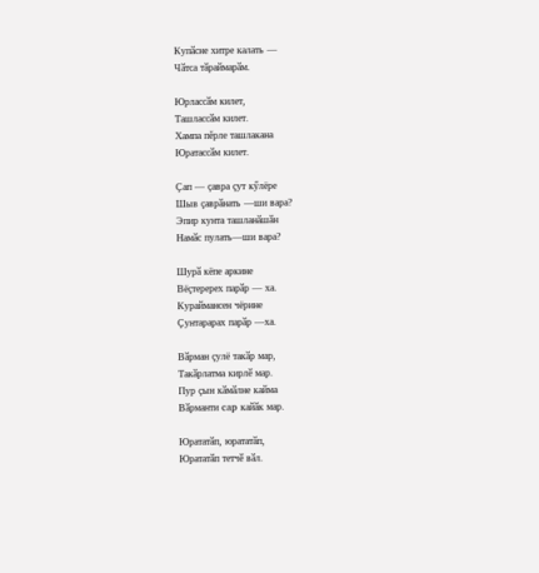Купӑсне хитре калать —
Чӑтса тӑраймарӑм.

Юрлассӑм килет,
Ташлассӑм килет.
Хампа пĕрле ташлакана
Юратассӑм килет.

Ҫап — ҫавра ҫут кӳлёре
Шыв ҫаврӑнать —ши вара?
Эпир кунта ташланӑшӑн
Намӑс пулать—ши вара?

Шурӑ кёпе аркине
Вёҫтеререх парӑр — ха.
Кураймансен чёрине
Ҫунтарарах парӑр —ха.

Вӑрман ҫулё такӑр мар,
Такӑрлатма кирлӗ мар.
Пур ҫын кӑмӑлне кайма
Вӑрманти cap кайӑк мар.

Юрататӑп, юрататӑп,
Юрататӑп тетчӗ вӑл.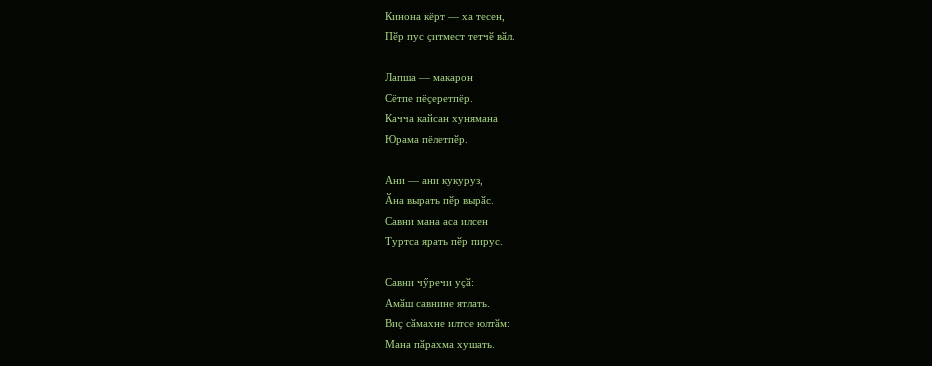Кинона кёрт — ха тесен,
Пӗр пус ҫитмест тетчӗ вӑл.

Лапша — макарон
Сётпе пёҫеретпёр.
Качча кайсан хунямана
Юрама пёлетпӗр.

Ани — ани кукуруз,
Ӑна вырать пӗр вырӑс.
Савни мана аса илсен
Туртса ярать пӗр пирус.

Савни чӳречи уҫӑ:
Амӑш савнине ятлать.
Виҫ сӑмахне илтсе юлтӑм:
Мана пӑрахма хушать.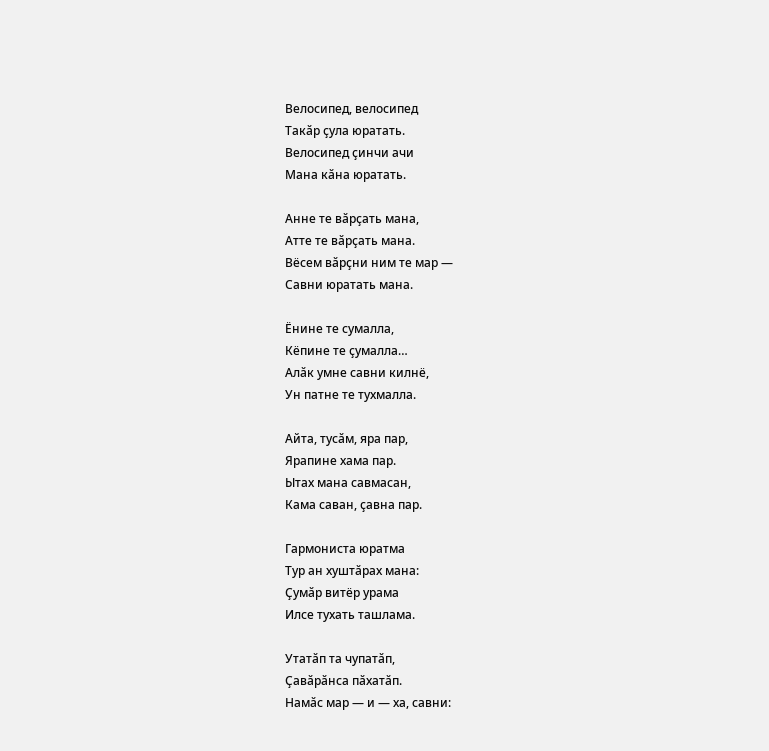Велосипед, велосипед
Такӑр ҫула юратать.
Велосипед ҫинчи ачи
Мана кӑна юратать.

Анне те вӑрҫать мана,
Атте те вӑрҫать мана.
Вёсем вӑрҫни ним те мар —
Савни юратать мана.

Ёнине те сумалла,
Кёпине те ҫумалла…
Алӑк умне савни килнё,
Ун патне те тухмалла.

Айта, тусӑм, яра пар,
Ярапине хама пар.
Ытах мана савмасан,
Кама саван, ҫавна пар.

Гармониста юратма
Тур ан хуштӑрах мана:
Ҫумӑр витёр урама
Илсе тухать ташлама.

Утатӑп та чупатӑп,
Ҫавӑрӑнса пӑхатӑп.
Намӑс мар — и — ха, савни: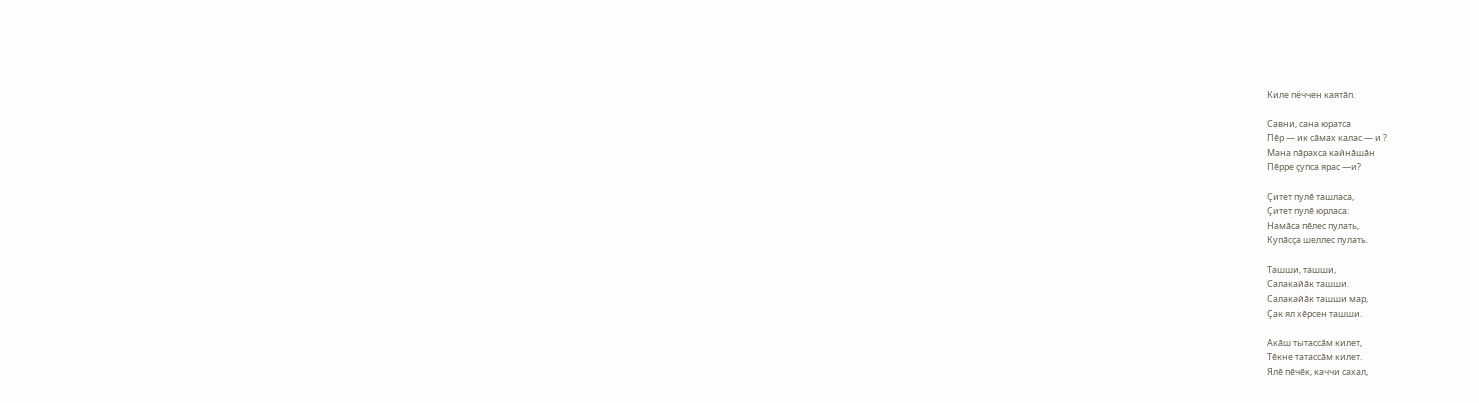Киле пёччен каятӑп.

Савни, сана юратса
Пӗр — ик сӑмах калас — и ?
Мана пӑрахса кайнӑшӑн
Пӗрре ҫупса ярас —и?

Ҫитет пулӗ ташласа,
Ҫитет пулӗ юрласа:
Намӑса пӗлес пулать,
Купӑсҫа шеллес пулать.

Ташши, ташши,
Салакайӑк ташши.
Салакайӑк ташши мар,
Ҫак ял хӗрсен ташши.

Акӑш тытассӑм килет,
Тӗкне татассӑм килет.
Ялӗ пӗчӗк, каччи сахал,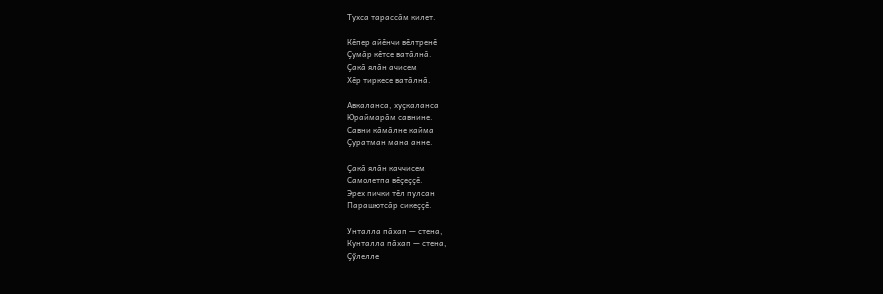Тухса тарассӑм килет.

Кӗпер айӗнчи вӗлтренӗ
Ҫумӑр кӗтсе ватӑлнӑ.
Ҫакӑ ялӑн ачисем
Хӗр тиркесе ватӑлнӑ.

Авкаланса, хуҫкаланса
Юраймарӑм савнине.
Савни кӑмӑлне кайма
Ҫуратман мана анне.

Ҫакӑ ялӑн каччисем
Самолетпа вӗҫеҫҫӗ.
Эрех пички тӗл пулсан
Парашютсӑр сикеҫҫӗ.

Унталла пӑхап — стена,
Кунталла пӑхап — стена,
Ҫӳлелле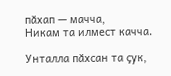пӑхап — мачча,
Никам та илмест качча.

Унталла пӑхсан та ҫук,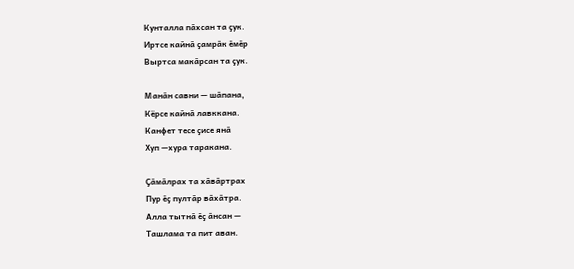Кунталла пӑхсан та ҫук.
Иртсе кайнӑ ҫамрӑк ӗмӗр
Выртса макӑрсан та ҫук.

Манӑн савни — шӑпана,
Кёрсе кайнӑ лавккана.
Канфет тесе ҫисе янӑ
Хуп —хура таракана.

Ҫӑмӑлрах та хӑвӑртрах
Пур ӗҫ пултӑр вӑхӑтра.
Алла тытнӑ ӗҫ ӑнсан —
Ташлама та пит аван.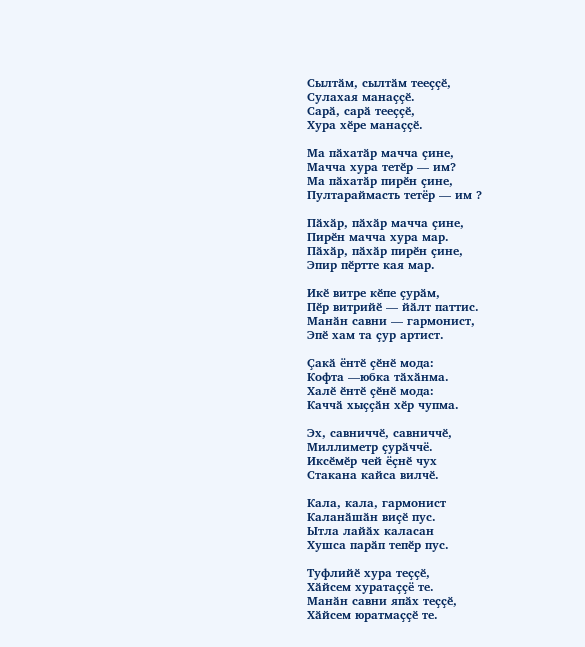Сылтӑм, сылтӑм тееҫҫӗ,
Сулахая манаҫҫӗ.
Сарӑ, сарӑ тееҫҫӗ,
Хура хӗре манаҫҫӗ.

Ма пӑхатӑр мачча ҫине,
Мачча хура тетӗр — им?
Ма пӑхатӑр пирӗн ҫине,
Пултараймасть тетёр — им ?

Пӑхӑр, пӑхӑр мачча ҫине,
Пирӗн мачча хура мар.
Пӑхӑр, пӑхӑр пирӗн ҫине,
Эпир пӗртте кая мар.

Икӗ витре кӗпе ҫурӑм,
Пӗр витрийӗ — йӑлт паттис.
Манӑн савни — гармонист,
Эпӗ хам та ҫур артист.

Ҫакӑ ёнтӗ ҫӗнӗ мода:
Кофта —юбка тӑхӑнма.
Халӗ ӗнтӗ ҫӗнӗ мода:
Каччӑ хыҫҫӑн хӗр чупма.

Эх, савниччӗ, савниччӗ,
Миллиметр ҫурӑччё.
Иксӗмӗр чей ёҫнӗ чух
Стакана кайса вилчӗ.

Кала, кала, гармонист
Каланӑшӑн виҫӗ пус.
Ытла лайӑх каласан
Хушса парӑп тепӗр пус.

Туфлийӗ хура теҫҫӗ,
Хӑйсем хуратаҫҫё те.
Манӑн савни япӑх теҫҫӗ,
Хӑйсем юратмаҫҫӗ те.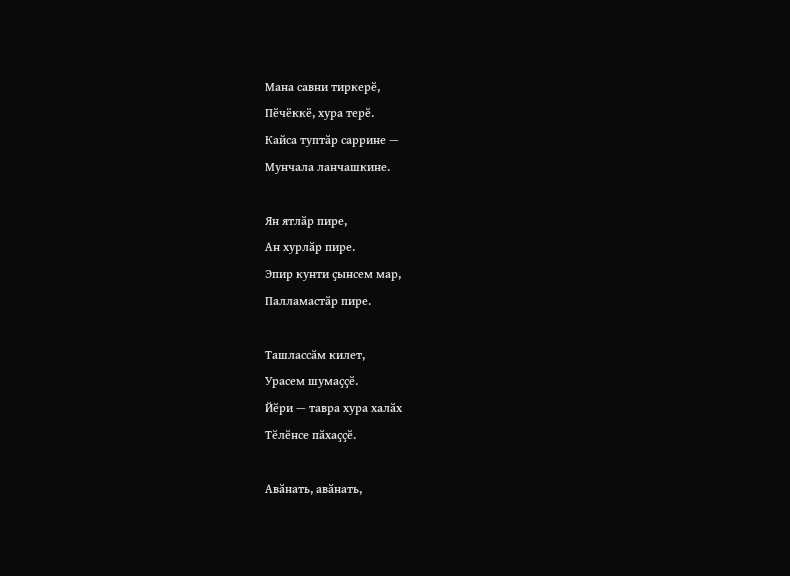Мана савни тиркерӗ,
Пӗчёккё, хура терӗ.
Кайса туптӑр саррине —
Мунчала ланчашкине.

Ян ятлӑр пире,
Ан хурлӑр пире.
Эпир кунти ҫынсем мар,
Палламастӑр пире.

Ташлассӑм килет,
Урасем шумаҫҫӗ.
Йӗри — тавра хура халӑх
Тӗлӗнсе пӑхаҫҫӗ.

Авӑнать, авӑнать,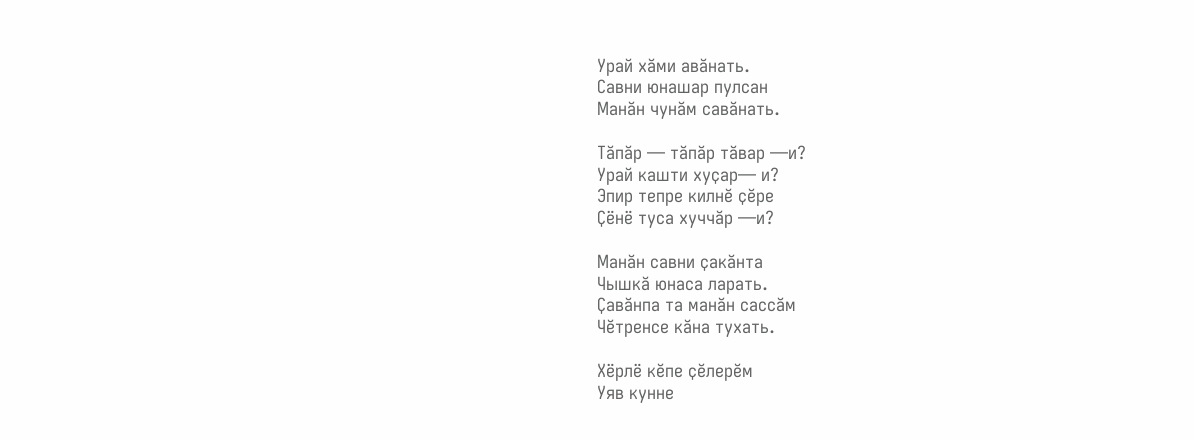Урай хӑми авӑнать.
Савни юнашар пулсан
Манӑн чунӑм савӑнать.

Тӑпӑр — тӑпӑр тӑвар —и?
Урай кашти хуҫар— и?
Эпир тепре килнӗ ҫӗре
Ҫёнё туса хуччӑр —и?

Манӑн савни ҫакӑнта
Чышкӑ юнаса ларать.
Ҫавӑнпа та манӑн сассӑм
Чӗтренсе кӑна тухать.

Хёрлё кӗпе ҫӗлерӗм
Уяв кунне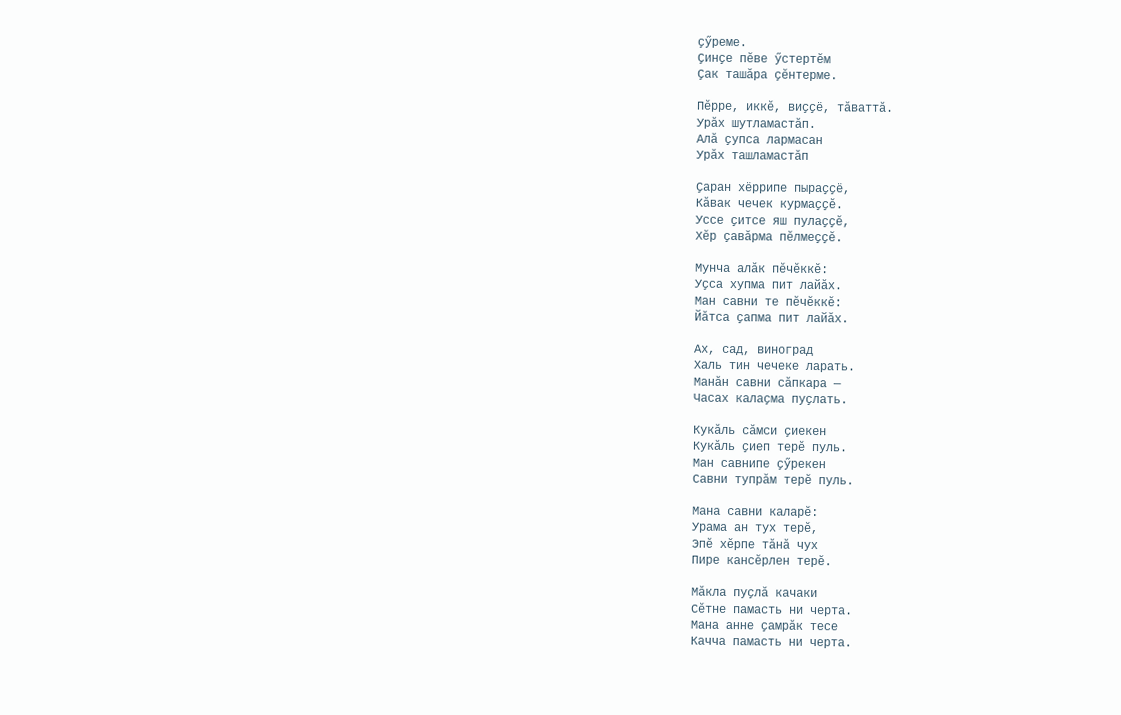ҫӳреме.
Ҫинҫе пӗве ӳстертӗм
Ҫак ташӑра ҫӗнтерме.

Пӗрре, иккӗ, виҫҫё, тӑваттă.
Урӑх шутламастӑп.
Алӑ ҫупса лармасан
Урӑх ташламастӑп

Ҫаран хёррипе пыраҫҫё,
Кӑвак чечек курмаҫҫӗ.
Уссе ҫитсе яш пулаҫҫӗ,
Хӗр ҫавӑрма пӗлмеҫҫӗ.

Мунча алӑк пӗчӗккӗ:
Уҫса хупма пит лайӑх.
Ман савни те пӗчӗккӗ:
Йӑтса ҫапма пит лайӑх.

Ах, сад, виноград
Халь тин чечеке ларать.
Манӑн савни сӑпкара —
Часах калаҫма пуҫлать.

Кукӑль сӑмси ҫиекен
Кукӑль ҫиеп терӗ пуль.
Ман савнипе ҫӳрекен
Савни тупрӑм терӗ пуль.

Мана савни каларӗ:
Урама ан тух терӗ,
Эпӗ хӗрпе тӑнӑ чух
Пире кансӗрлен терĕ.

Мӑкла пуҫлӑ качаки
Сӗтне памасть ни черта.
Мана анне ҫамрӑк тесе
Качча памасть ни черта.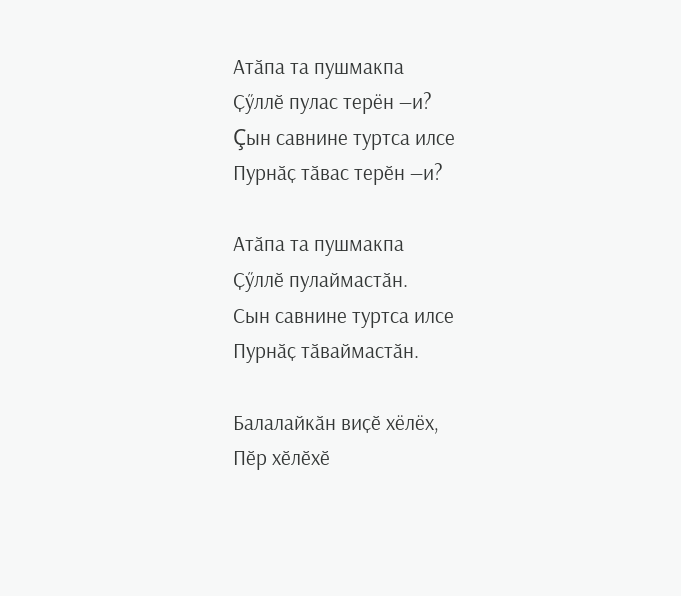Атӑпа та пушмакпа
Ҫӳллӗ пулас терён —и?
Çын савнине туртса илсе
Пурнӑҫ тӑвас терӗн —и?

Атӑпа та пушмакпа
Ҫӳллӗ пулаймастӑн.
Сын савнине туртса илсе
Пурнӑҫ тӑваймастӑн.

Балалайкӑн виҫӗ хёлёх,
Пӗр хӗлӗхӗ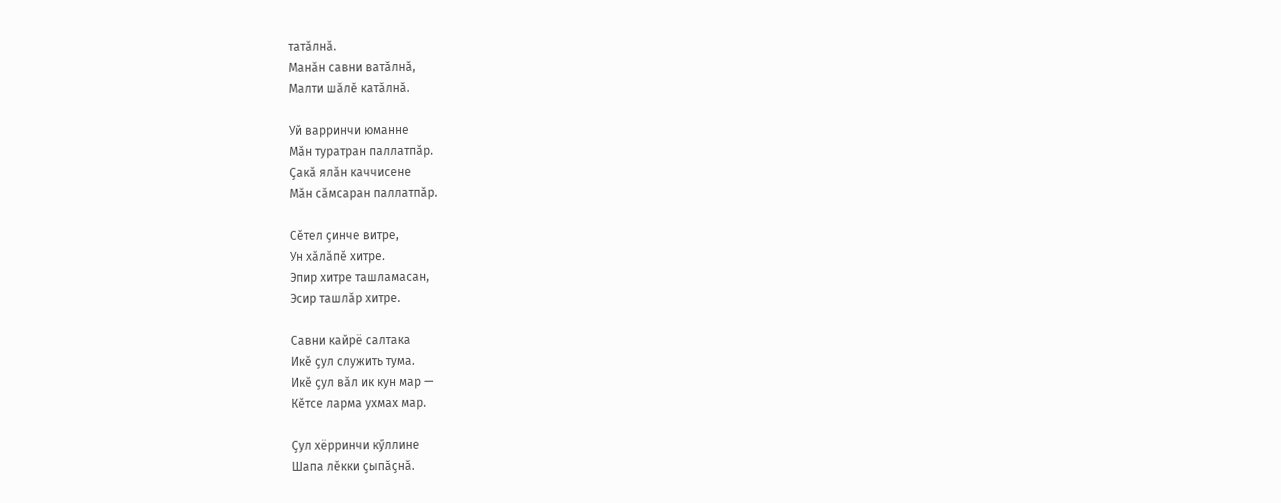татӑлнӑ.
Манӑн савни ватӑлнӑ,
Малти шӑлӗ катӑлнӑ.

Уй варринчи юманне
Мӑн туратран паллатпӑр.
Ҫакӑ ялӑн каччисене
Мӑн сӑмсаран паллатпӑр.

Сӗтел ҫинче витре,
Ун хӑлӑпӗ хитре.
Эпир хитре ташламасан,
Эсир ташлӑр хитре.

Савни кайрё салтака
Икӗ ҫул служить тума.
Икӗ ҫул вӑл ик кун мар —
Кӗтсе ларма ухмах мар.

Ҫул хёрринчи кӳллине
Шапа лӗкки ҫыпӑҫнӑ.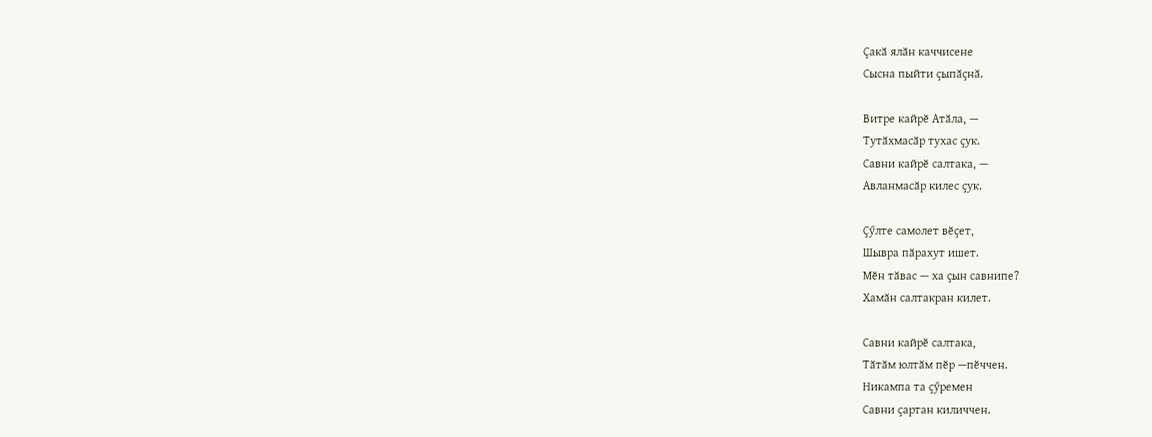Ҫакӑ ялӑн каччисене
Сысна пыйти ҫыпӑҫнӑ.

Витре кайрӗ Атӑла, —
Тутӑхмасӑр тухас ҫук.
Савни кайрӗ салтака, —
Авланмасӑр килес ҫук.

Ҫӳлте самолет вӗҫет,
Шывра пӑрахут ишет.
Мӗн тӑвас — ха ҫын савнипе?
Хамӑн салтакран килет.

Савни кайрӗ салтака,
Тӑтӑм юлтӑм пӗр —пӗччен.
Никампа та ҫӳремен
Савни ҫартан киличчен.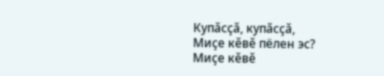Купӑсҫӑ, купӑсҫӑ,
Миҫе кӗвӗ пёлен эс?
Миҫе кӗвӗ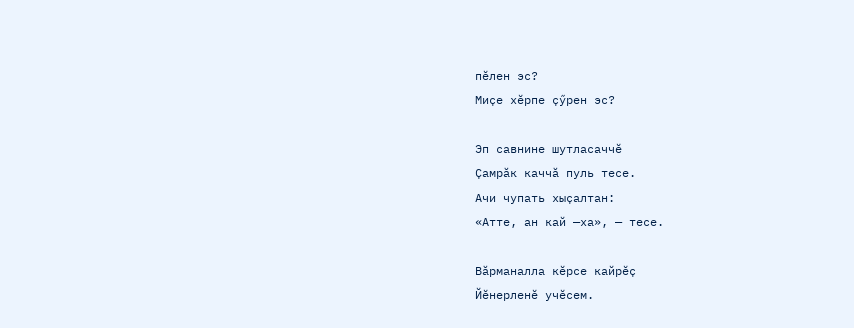пӗлен эс?
Миҫе хӗрпе ҫӳрен эс?

Эп савнине шутласаччӗ
Ҫамрӑк каччӑ пуль тесе.
Ачи чупать хыҫалтан:
«Атте, ан кай —ха», — тесе.

Вӑрманалла кӗрсе кайрӗҫ
Йӗнерленӗ учӗсем.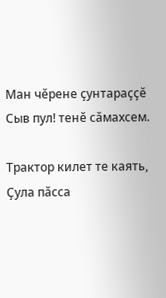Ман чӗрене ҫунтараҫҫӗ
Сыв пул! тенӗ сӑмахсем.

Трактор килет те каять,
Ҫула пӑсса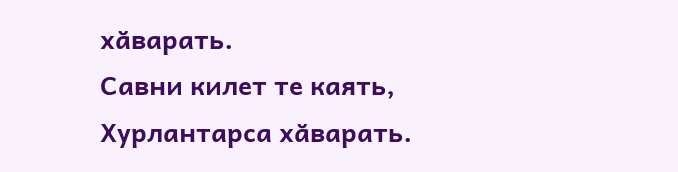хӑварать.
Савни килет те каять,
Хурлантарса хӑварать.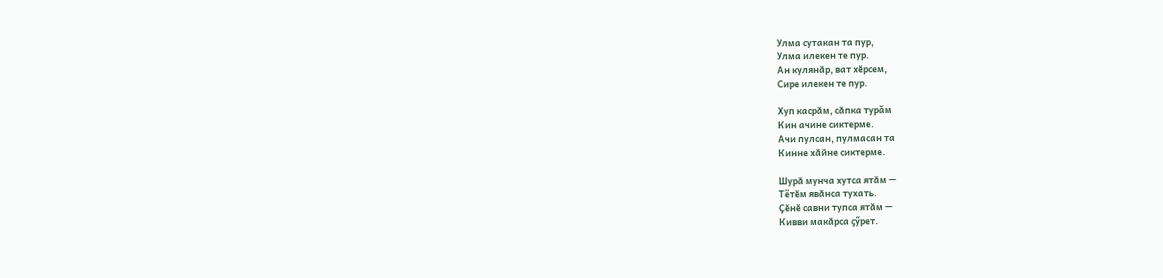Улма сутакан та пур,
Улма илекен те пур.
Ан кулянӑр, ват хӗрсем,
Сире илекен те пур.

Хуп касрӑм, сӑпка турăм
Кин ачине сиктерме.
Ачи пулсан, пулмасан та
Кинне хӑйне сиктерме.

Шурӑ мунча хутса ятӑм —
Тётӗм явӑнса тухать.
Ҫӗнӗ савни тупса ятӑм —
Кивви макӑрса ҫӳрет.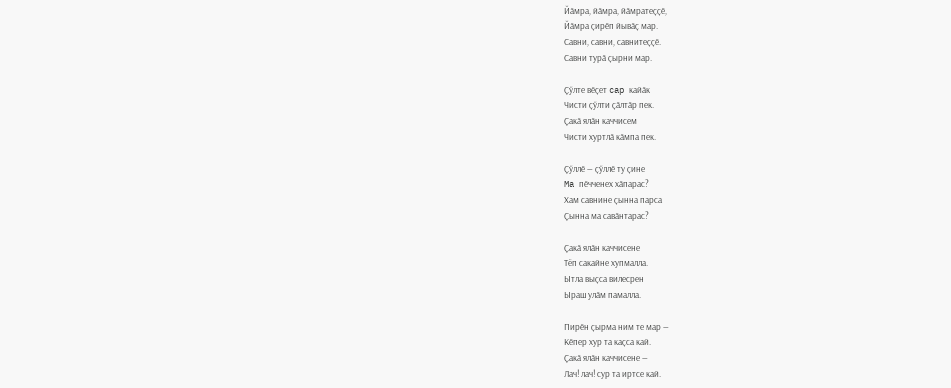Йӑмра, йӑмра, йӑмратеҫҫӗ,
Йӑмра ҫирӗп йывӑҫ мар.
Савни, савни, савнитеҫҫӗ.
Савни турӑ ҫырни мар.

Ҫӳлте вӗҫет cap кайӑк
Чисти ҫӳлти ҫӑлтӑр пек.
Ҫакӑ ялӑн каччисем
Чисти хуртлӑ кӑмпа пек.

Ҫӳллӗ — ҫӳллӗ ту ҫине
Ma пӗчченех хӑпарас?
Хам савнине ҫынна парса
Ҫынна ма савӑнтарас?

Ҫакӑ ялӑн каччисене
Тёп сакайне хупмалла.
Ытла выҫса вилесрен
Ыраш улӑм памалла.

Пирӗн ҫырма ним те мар —
Кӗпер хур та каҫса кай.
Ҫакӑ ялӑн каччисене —
Лач! лач! сур та иртсе кай.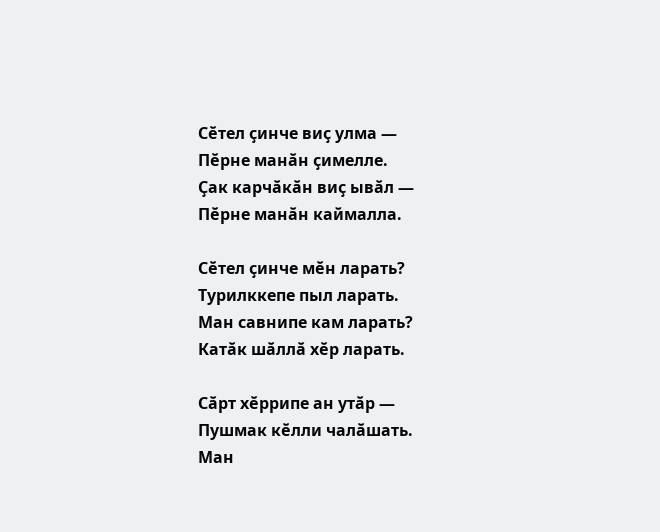Сӗтел ҫинче виҫ улма —
Пӗрне манӑн ҫимелле.
Ҫак карчӑкӑн виҫ ывӑл —
Пӗрне манӑн каймалла.

Сӗтел ҫинче мӗн ларать?
Турилккепе пыл ларать.
Ман савнипе кам ларать?
Катӑк шӑллӑ хӗр ларать.

Сӑрт хӗррипе ан утӑр —
Пушмак кӗлли чалӑшать.
Ман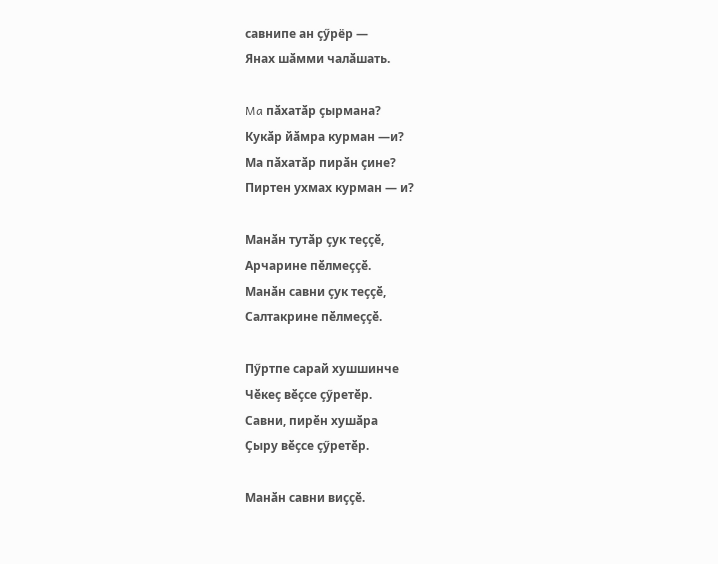савнипе ан ҫӳрёр —
Янах шӑмми чалӑшать.

Ma пӑхатӑр ҫырмана?
Кукӑр йӑмра курман —и?
Ма пӑхатӑр пирӑн ҫине?
Пиртен ухмах курман — и?

Манӑн тутӑр ҫук теҫҫӗ,
Арчарине пӗлмеҫҫӗ.
Манӑн савни ҫук теҫҫӗ,
Салтакрине пӗлмеҫҫӗ.

Пӳртпе сарай хушшинче
Чӗкеҫ вӗҫсе ҫӳретӗр.
Савни, пирӗн хушӑра
Ҫыру вӗҫсе ҫӳретӗр.

Манӑн савни виҫҫӗ.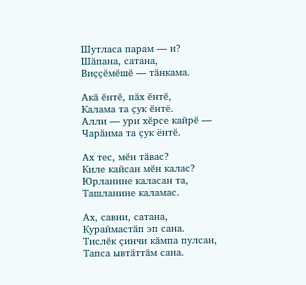Шутласа парам — и?
Шӑпана, сатана,
Виҫҫӗмӗшӗ — тӑнкама.

Акӑ ӗнтӗ, пӑх ӗнтӗ,
Калама та ҫук ӗнтё.
Алли — ури хӗрсе кайрӗ —
Чарӑнма та ҫук ёнтӗ.

Ах тес, мӗн тӑвас?
Киле кайсан мӗн калас?
Юрланине каласан та,
Ташланине каламас.

Ах, савни, сатана,
Кураймастӑп эп сана.
Тислӗк ҫинчи кӑмпа пулсан,
Тапса ывтӑттӑм сана.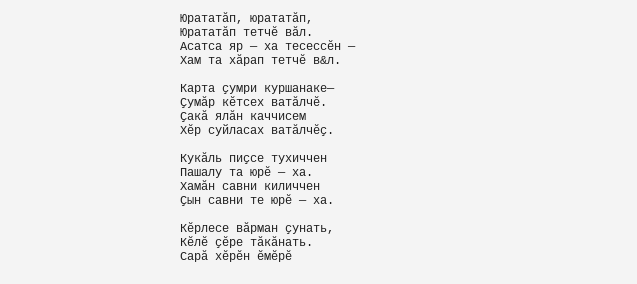Юрататӑп, юрататӑп,
Юрататӑп тетчӗ вӑл.
Асатса яр — ха тесессӗн —
Хам та хӑрап тетчӗ в&л.

Карта ҫумри куршанаке—
Ҫумӑр кӗтсех ватӑлчӗ.
Ҫакӑ ялӑн каччисем
Хӗр суйласах ватӑлчӗҫ.

Кукӑль пиҫсе тухиччен
Пашалу та юрӗ — ха.
Хамӑн савни киличчен
Ҫын савни те юрӗ — ха.

Кӗрлесе вӑрман ҫунать,
Кӗлӗ ҫӗре тӑкӑнать.
Сарӑ хӗрӗн ӗмӗрӗ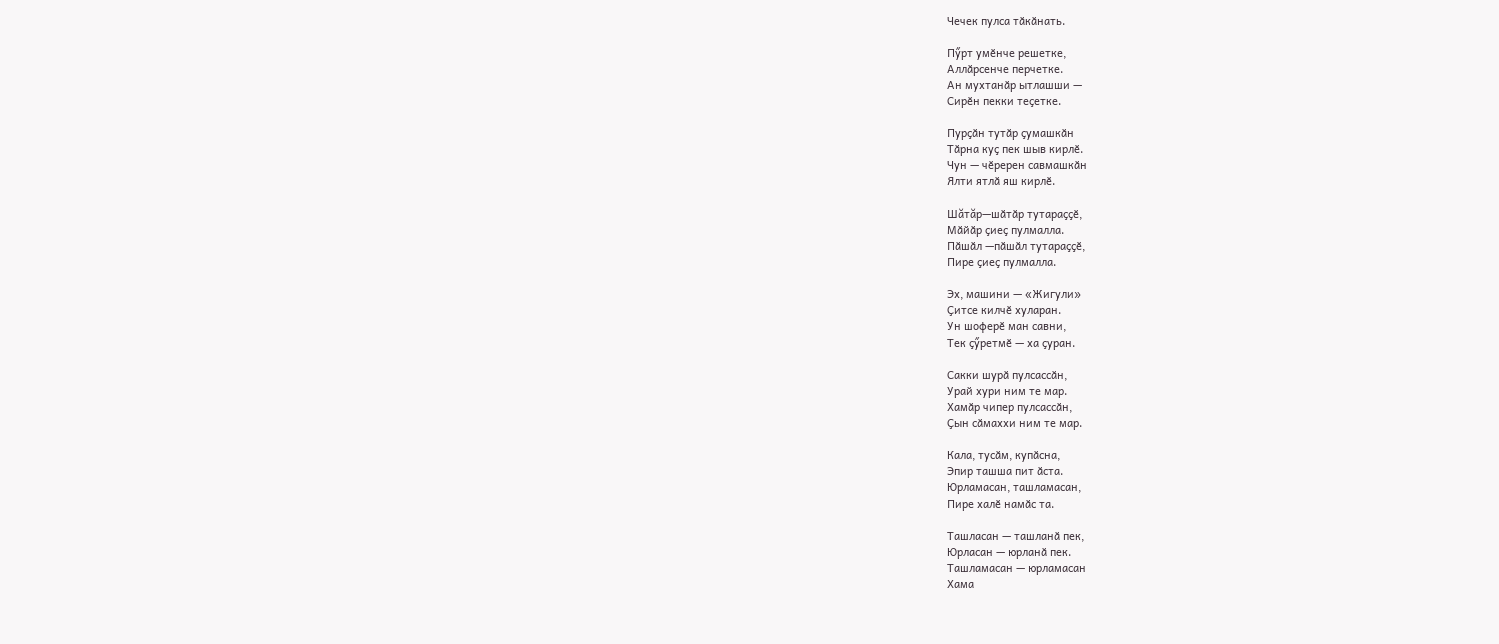Чечек пулса тӑкӑнать.

Пӳрт умӗнче решетке,
Аллӑрсенче перчетке.
Ан мухтанӑр ытлашши —
Сирӗн пекки теҫетке.

Пурҫӑн тутӑр ҫумашкӑн
Тӑрна куҫ пек шыв кирлӗ.
Чун — чӗререн савмашкӑн
Ялти ятлӑ яш кирлӗ.

Шăтăр—шӑтӑр тутараҫҫӗ,
Мӑйӑр ҫиеҫ пулмалла.
Пӑшӑл —пӑшӑл тутараҫҫӗ,
Пире ҫиеҫ пулмалла.

Эх, машини — «Жигули»
Ҫитсе килчӗ хуларан.
Ун шоферӗ ман савни,
Тек ҫӳретмӗ — ха ҫуран.

Сакки шурӑ пулсассӑн,
Урай хури ним те мар.
Хамӑр чипер пулсассӑн,
Ҫын сӑмаххи ним те мар.

Кала, тусӑм, купӑсна,
Эпир ташша пит ӑста.
Юрламасан, ташламасан,
Пире халӗ намӑс та.

Ташласан — ташланӑ пек,
Юрласан — юрланӑ пек.
Ташламасан — юрламасан
Хама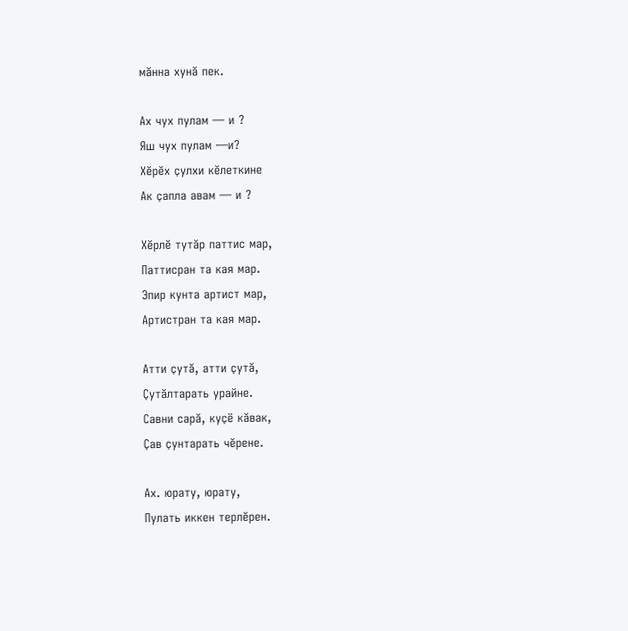мӑнна хунӑ пек.

Ах чух пулам — и ?
Яш чух пулам —и?
Хӗрӗх ҫулхи кӗлеткине
Ак ҫапла авам — и ?

Хӗрлӗ тутӑр паттис мар,
Паттисран та кая мар.
Эпир кунта артист мар,
Артистран та кая мар.

Атти ҫутӑ, атти ҫутӑ,
Ҫутӑлтарать урайне.
Савни сарӑ, куҫё кӑвак,
Ҫав ҫунтарать чӗрене.

Ах. юрату, юрату,
Пулать иккен терлӗрен.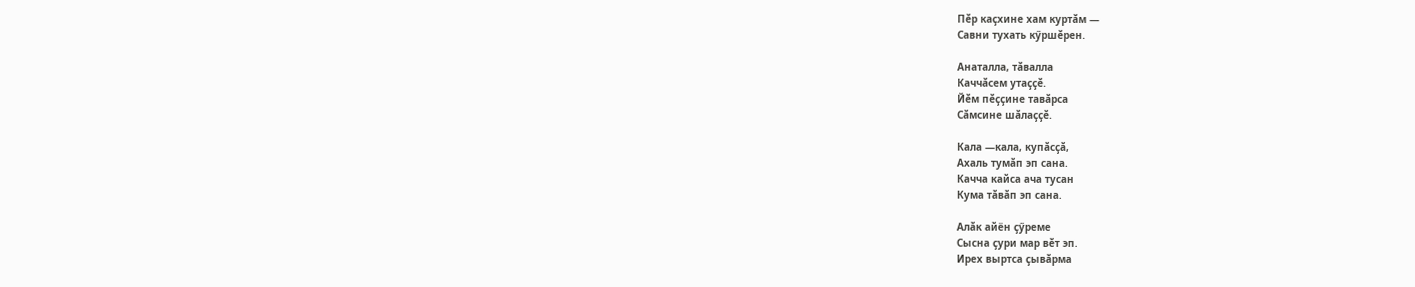Пӗр каҫхине хам куртӑм —
Савни тухать кӳршӗрен.

Анаталла, тӑвалла
Каччӑсем утаҫҫӗ.
Йӗм пӗҫҫине тавӑрса
Сӑмсине шӑлаҫҫӗ.

Кала —кала, купӑсҫӑ,
Ахаль тумӑп эп сана.
Качча кайса ача тусан
Кума тӑвӑп эп сана.

Алӑк айён ҫӳреме
Сысна ҫури мар вӗт эп.
Ирех выртса ҫывӑрма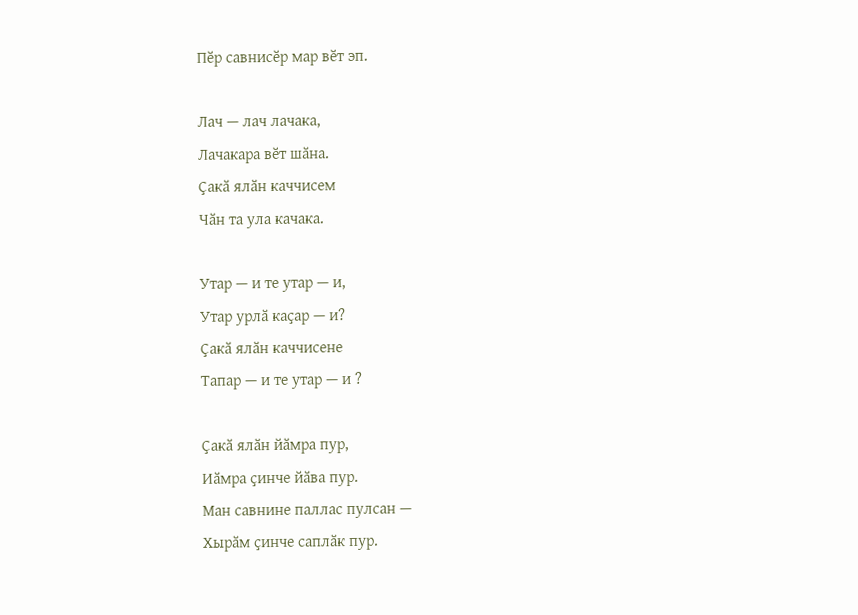Пӗр савнисӗр мар вӗт эп.

Лач — лач лачака,
Лачакара вӗт шӑна.
Ҫакӑ ялӑн каччисем
Чӑн та ула качака.

Утар — и те утар — и,
Утар урлӑ каҫар — и?
Ҫакӑ ялӑн каччисене
Тапар — и те утар — и ?

Ҫакӑ ялӑн йӑмра пур,
Иӑмра ҫинче йӑва пур.
Ман савнине паллас пулсан —
Хырӑм ҫинче саплӑк пур.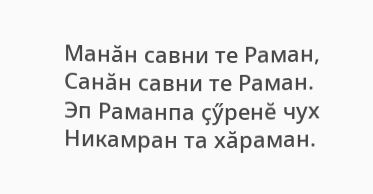Манӑн савни те Раман,
Санӑн савни те Раман.
Эп Раманпа ҫӳренӗ чух
Никамран та хӑраман.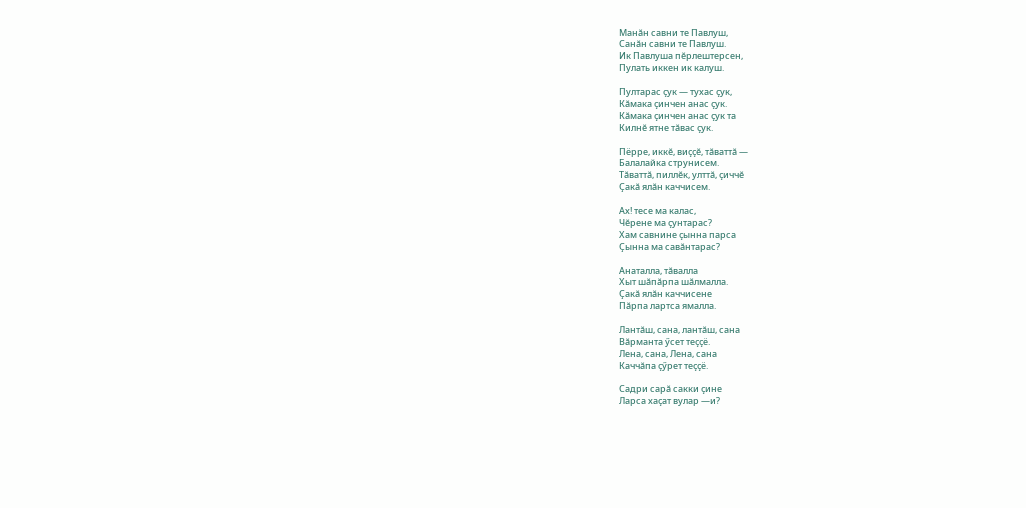Манӑн савни те Павлуш,
Санӑн савни те Павлуш.
Ик Павлуша пӗрлештерсен,
Пулать иккен ик калуш.

Пултарас ҫук — тухас ҫук,
Кӑмака ҫинчен анас ҫук.
Кӑмака ҫинчен анас ҫук та
Килнӗ ятне тӑвас ҫук.

Пёрре, иккӗ, виҫҫӗ, тӑваттӑ —
Балалайка струнисем.
Тӑваттӑ, пиллӗк, улттӑ, ҫиччӗ
Ҫакӑ ялӑн каччисем.

Ах! тесе ма калас,
Чӗрене ма ҫунтарас?
Хам савнине ҫынна парса
Ҫынна ма савӑнтарас?

Анаталла, тӑвалла
Хыт шӑпӑрпа шӑлмалла.
Ҫакӑ ялӑн каччисене
Пӑрпа лартса ямалла.

Лантӑш, сана, лантӑш, сана
Вӑрманта ӳсет теҫҫё.
Лена, сана, Лена, сана
Каччӑпа ҫӳрет теҫҫё.

Садри сарӑ сакки ҫине
Ларса хаҫат вулар —и?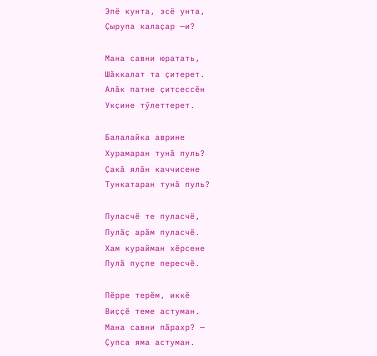Эпё кунта, эсё унта,
Ҫырупа калаҫар —и?

Мана савни юратать,
Шӑккалат та ҫитерет.
Алӑк патне ҫитсессӗн
Укҫине тӳлеттерет.

Балалайка аврине
Хурамаран тунӑ пуль?
Ҫакӑ ялӑн каччисене
Тункатаран тунӑ пуль?

Пуласчӗ те пуласчё,
Пулӑҫ арӑм пуласчӗ.
Хам курайман хӗрсене
Пулӑ пуҫпе пересчӗ.

Пӗрре терӗм, иккӗ
Виҫҫӗ теме астуман.
Мана савни пӑрахр? —
Ҫупса яма астуман.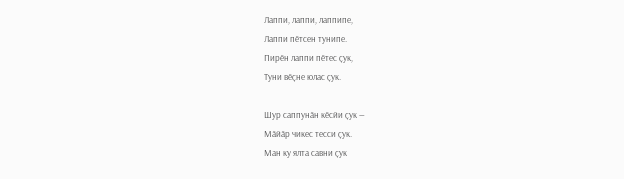Лаппи, лаппи, лаппипе,
Лаппи пӗтсен тунипе.
Пирӗн лаппи пӗтес ҫук,
Туни вӗҫне юлас ҫук.

Шур саппунӑн кӗсйи ҫук —
Мӑйӑр чикес тесси ҫук.
Ман ку ялта савни ҫук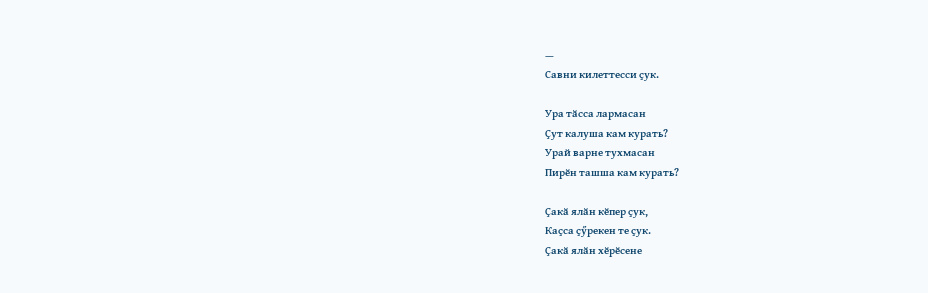—
Савни килеттесси ҫук.

Ура тӑсса лармасан
Ҫут калуша кам курать?
Урай варне тухмасан
Пирӗн ташша кам курать?

Ҫакӑ ялӑн кӗпер ҫук,
Каҫса ҫӳрекен те ҫук.
Ҫакӑ ялӑн хӗрӗсене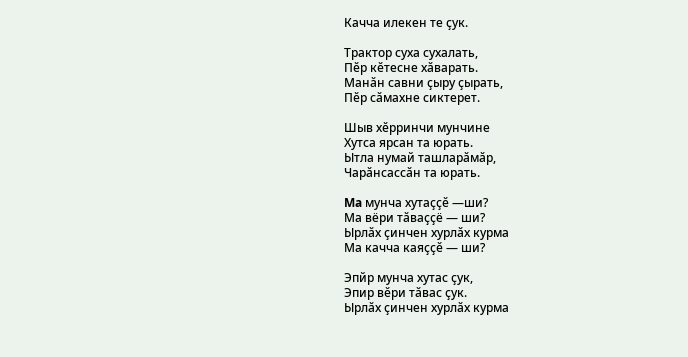Качча илекен те ҫук.

Трактор суха сухалать,
Пӗр кӗтесне хӑварать.
Манӑн савни ҫыру ҫырать,
Пӗр сӑмахне сиктерет.

Шыв хӗрринчи мунчине
Хутса ярсан та юрать.
Ытла нумай ташларӑмӑр,
Чарӑнсассӑн та юрать.

Ma мунча хутаҫҫӗ —ши?
Ма вёри тӑваҫҫё — ши?
Ырлӑх ҫинчен хурлӑх курма
Ма качча каяҫҫӗ — ши?

Эпйр мунча хутас ҫук,
Эпир вӗри тӑвас ҫук.
Ырлӑх ҫинчен хурлӑх курма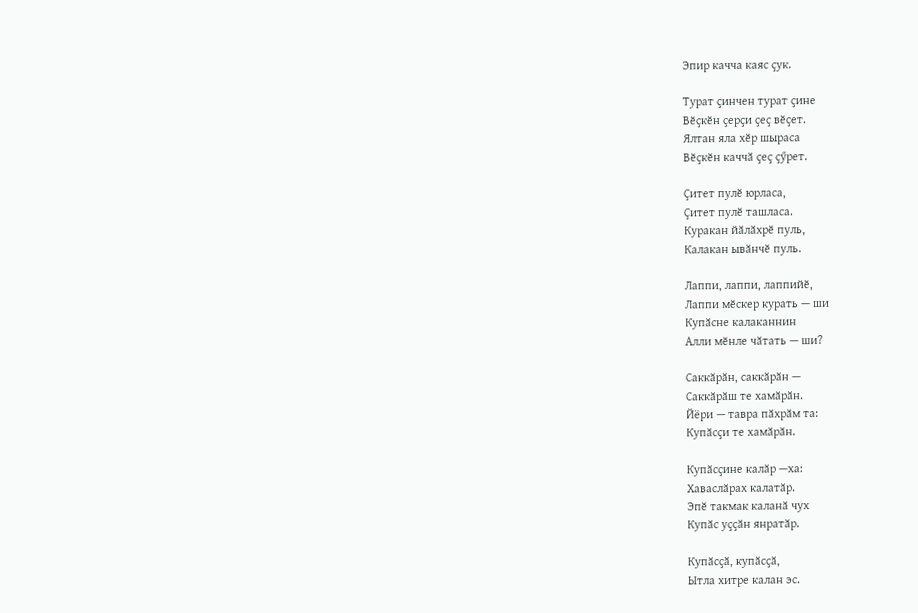Эпир качча каяс ҫук.

Турат ҫинчен турат ҫине
Вӗҫкӗн ҫерҫи ҫеҫ вӗҫет.
Ялтан яла хӗр шыраса
Вӗҫкӗн каччӑ ҫеҫ ҫӳрет.

Ҫитет пулӗ юрласа,
Ҫитет пулӗ ташласа.
Куракан йӑлӑхрӗ пуль,
Калакан ывӑнчӗ пуль.

Лаппи, лаппи, лаппийӗ,
Лаппи мӗскер курать — ши
Купӑсне калаканнин
Алли мӗнле чӑтать — ши?

Саккӑрӑн, саккӑрӑн —
Саккӑрӑш те хамӑрӑн.
Йёри — тавра пӑхрӑм та:
Купӑсҫи те хамӑрӑн.

Купӑсҫине калӑр —ха:
Хаваслӑрах калатӑр.
Эпӗ такмак каланӑ чух
Купӑс уҫҫӑн янратӑр.

Купӑсҫӑ, купӑсҫӑ,
Ытла хитре калан эс.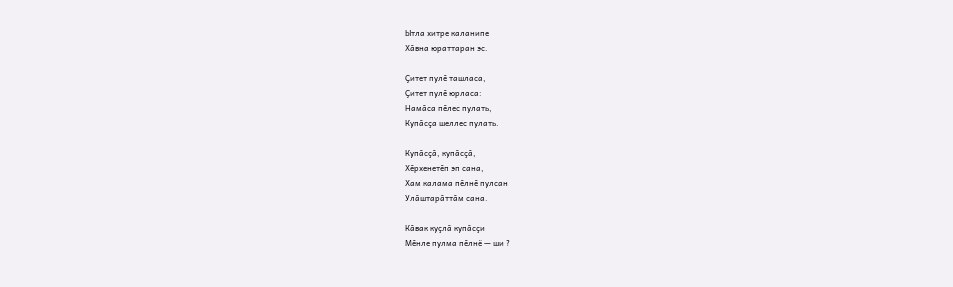Ытла хитре каланипе
Хӑвна юраттаран эс.

Ҫитет пулӗ ташласа,
Ҫитет пулӗ юрласа:
Намӑса пӗлес пулать,
Купӑсҫа шеллес пулать.

Купӑсҫӑ, купӑсҫӑ,
Хӗрхенетӗп эп сана,
Хам калама пӗлнӗ пулсан
Улӑштарӑттӑм сана.

Кӑвак куҫлӑ купӑсҫи
Мӗнле пулма пӗлнё — ши ?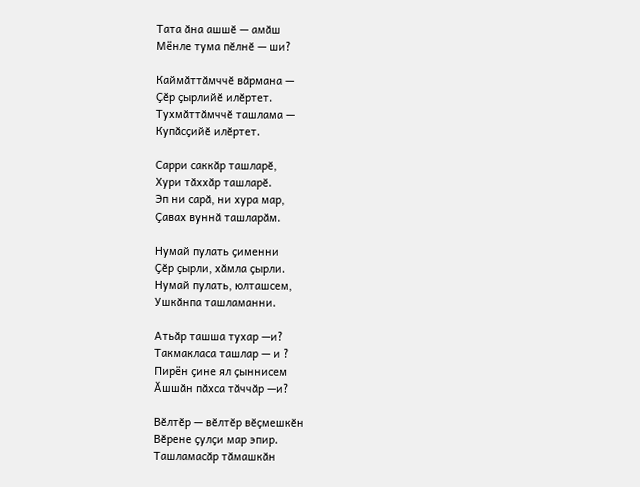Тата ӑна ашшӗ — амӑш
Мёнле тума пӗлнӗ — ши?

Каймӑттӑмччӗ вӑрмана —
Ҫӗр ҫырлийӗ илӗртет.
Тухмӑттӑмччӗ ташлама —
Купӑсҫийӗ илӗртет.

Сарри саккӑр ташларӗ,
Хури тӑххӑр ташларӗ.
Эп ни сарӑ, ни хура мар,
Ҫавах вуннӑ ташларӑм.

Нумай пулать ҫименни
Ҫӗр ҫырли, хӑмла ҫырли.
Нумай пулать, юлташсем,
Ушкӑнпа ташламанни.

Атьӑр ташша тухар —и?
Такмакласа ташлар — и ?
Пирён ҫине ял ҫыннисем
Ӑшшӑн пӑхса тӑччӑр —и?

Вӗлтӗр — вӗлтӗр вӗҫмешкӗн
Вӗрене ҫулҫи мар эпир.
Ташламасӑр тӑмашкӑн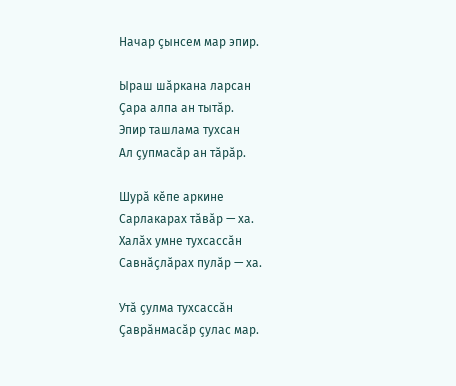Начар ҫынсем мар эпир.

Ыраш шӑркана ларсан
Ҫара алпа ан тытӑр.
Эпир ташлама тухсан
Ал ҫупмасӑр ан тӑрӑр.

Шурӑ кӗпе аркине
Сарлакарах тӑвӑр — ха.
Халӑх умне тухсассӑн
Савнӑҫлӑрах пулӑр — ха.

Утӑ ҫулма тухсассӑн
Ҫаврӑнмасӑр ҫулас мар.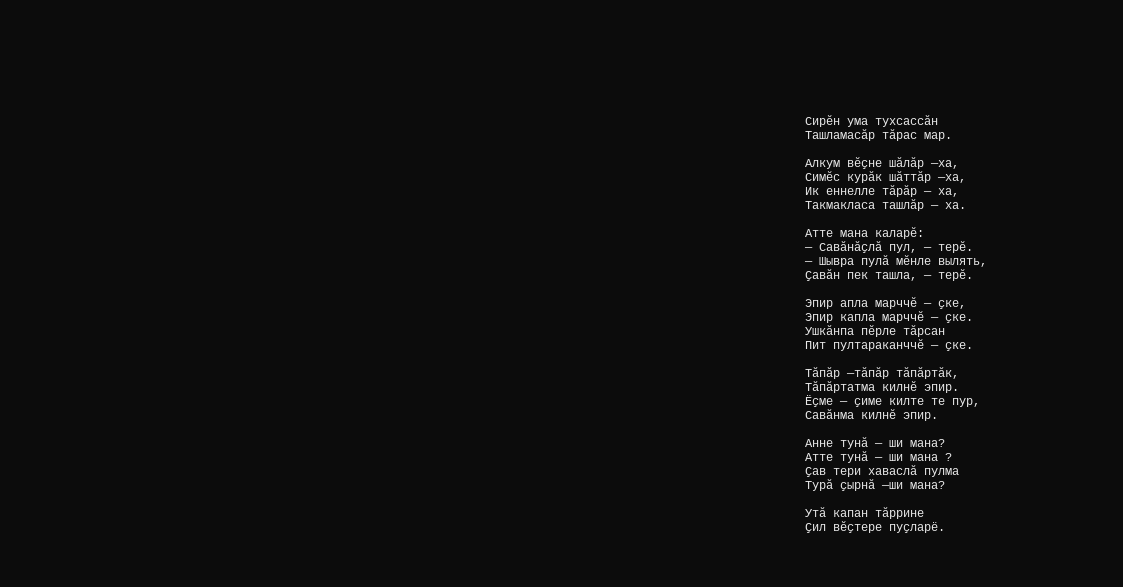Сирӗн ума тухсассӑн
Ташламасӑр тӑрас мар.

Алкум вӗҫне шӑлӑр —ха,
Симӗс курӑк шӑттӑр —ха,
Ик еннелле тӑрӑр — ха,
Такмакласа ташлӑр — ха.

Атте мана каларӗ:
— Савӑнӑҫлӑ пул, — терӗ.
— Шывра пулӑ мӗнле вылять,
Ҫавӑн пек ташла, — терӗ.

Эпир апла марччӗ — ҫке,
Эпир капла марччӗ — ҫке.
Ушкӑнпа пӗрле тӑрсан
Пит пултараканччӗ — ҫке.

Тӑпӑр —тӑпӑр тӑпӑртӑк,
Тӑпӑртатма килнӗ эпир.
Ёҫме — ҫиме килте те пур,
Савӑнма килнӗ эпир.

Анне тунӑ — ши мана?
Атте тунӑ — ши мана ?
Ҫав тери хаваслӑ пулма
Турӑ ҫырнӑ —ши мана?

Утӑ капан тӑррине
Ҫил вӗҫтере пуҫларё.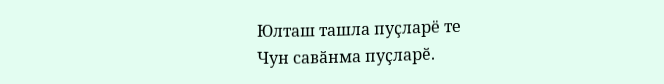Юлташ ташла пуҫларё те
Чун савӑнма пуҫларӗ.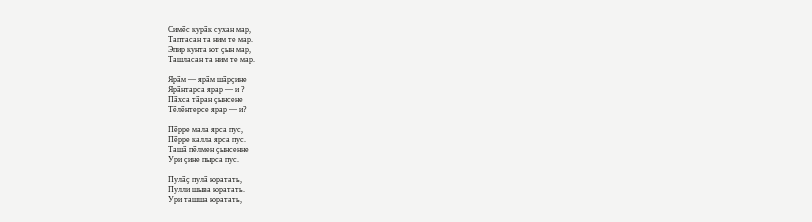Симӗс курӑк сухан мар,
Таптасан та ним те мар.
Эпир кунта ют ҫын мар,
Ташласан та ним те мар.

Ярӑм — ярӑм шӑрҫине
Ярӑнтарса ярар — и ?
Пӑхса тӑран ҫынсене
Тӗлӗнтерсе ярар — и?

Пӗрре мала ярса пус,
Пӗрре калла ярса пус.
Ташӑ пӗлмен ҫынсенне
Ури ҫине пырса пус.

Пулӑҫ пулӑ юратать,
Пулли шыва юратать.
Ури ташша юратать,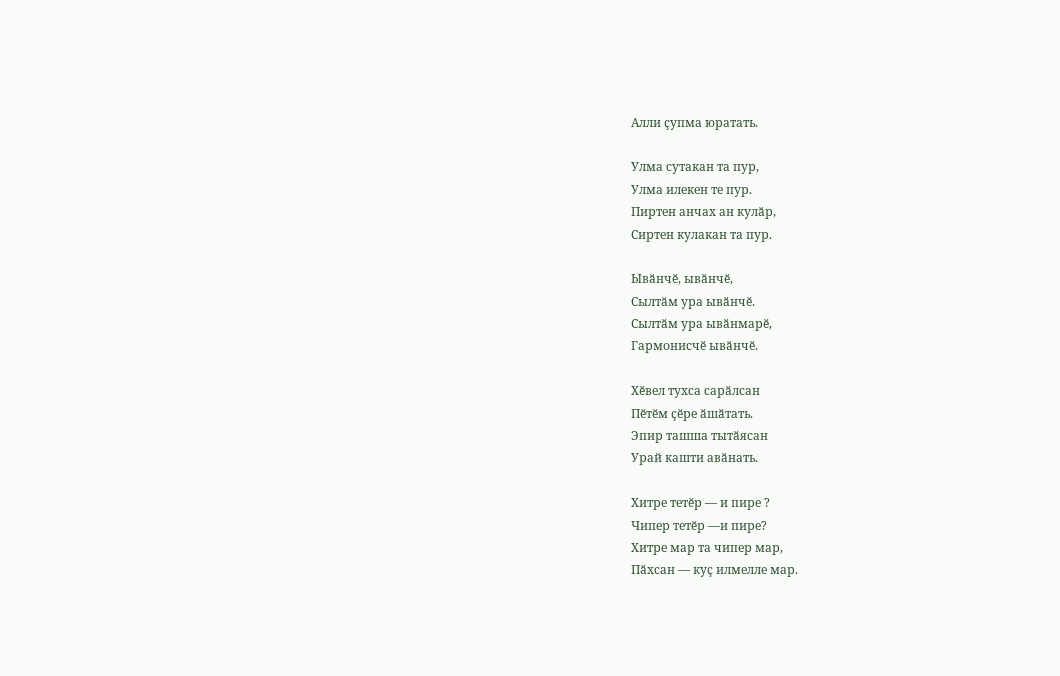Алли ҫупма юратать.

Улма сутакан та пур,
Улма илекен те пур.
Пиртен анчах ан кулӑр,
Сиртен кулакан та пур.

Ывӑнчӗ, ывӑнчӗ,
Сылтӑм ура ывӑнчӗ.
Сылтӑм ура ывӑнмарӗ,
Гармонисчӗ ывӑнчӗ.

Хӗвел тухса сарӑлсан
Пӗтӗм ҫӗре ӑшӑтать.
Эпир ташша тытӑясан
Урай кашти авӑнать.

Хитре тетӗр — и пире ?
Чипер тетӗр —и пире?
Хитре мар та чипер мар,
Пӑхсан — куҫ илмелле мар.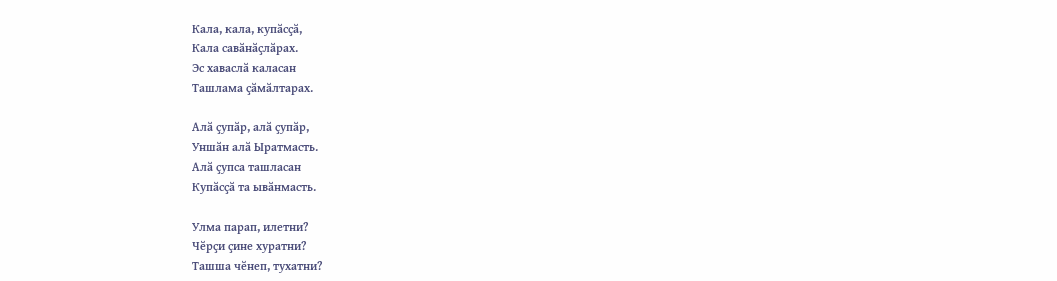Кала, кала, купӑсҫӑ,
Кала савӑнӑҫлӑрах.
Эс хаваслӑ каласан
Ташлама ҫӑмӑлтарах.

Алӑ ҫупӑр, алӑ ҫупӑр,
Уншӑн алӑ Ыратмасть.
Алӑ ҫупса ташласан
Купӑсҫӑ та ывӑнмасть.

Улма парап, илетни?
Чӗрҫи ҫине хуратни?
Ташша чӗнеп, тухатни?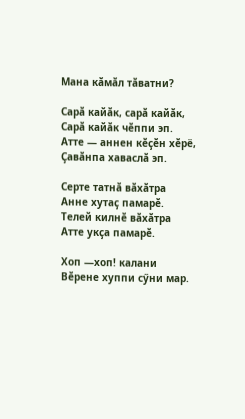Мана кӑмӑл тӑватни?

Сарӑ кайӑк, сарӑ кайӑк,
Сарӑ кайӑк чӗппи эп.
Атте — аннен кӗҫӗн хӗрё,
Ҫавӑнпа хаваслӑ эп.

Серте татнӑ вӑхӑтра
Анне хутаҫ памарӗ.
Телей килнӗ вӑхӑтра
Атте укҫа памарӗ.

Хоп —хоп! калани
Вӗрене хуппи сӳни мар.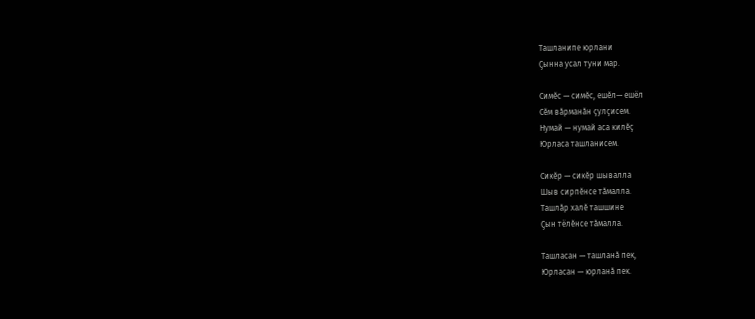Ташланипе юрлани
Ҫынна усал туни мар.

Симӗс — симӗс, ешӗл— ешёл
Сӗм вӑрманӑн ҫулҫисем.
Нумай — нумай аса килӗҫ
Юрласа ташланисем.

Сикӗр — сикӗр шывалла
Шыв сирпӗнсе тӑмалла.
Ташлӑр халӗ ташшине
Ҫын тёлӗнсе тӑмалла.

Ташласан — ташланӑ пек,
Юрласан — юрланӑ пек.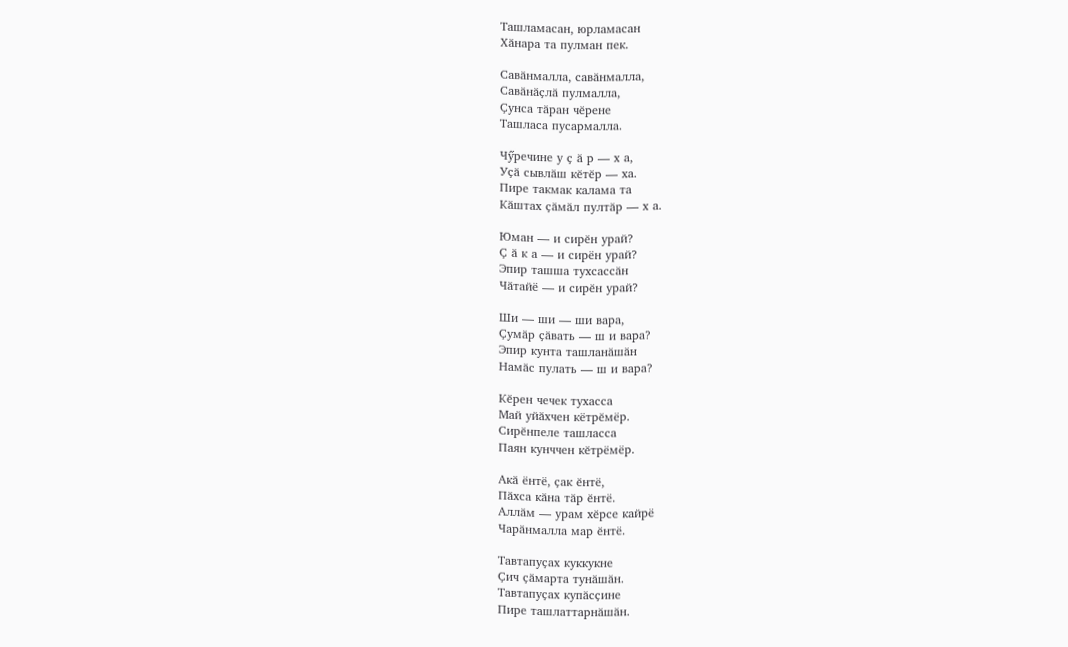Ташламасан, юрламасан
Хӑнара та пулман пек.

Савӑнмалла, савӑнмалла,
Савӑнӑҫлӑ пулмалла,
Ҫунса тӑран чӗрене
Ташласа пусармалла.

Чӳречине у ҫ ӑ р — х а,
Уҫӑ сывлӑш кӗтӗр — ха.
Пире такмак калама та
Кӑштах ҫӑмӑл пултӑр — х а.

Юман — и сирӗн урай?
Ҫ ӑ к а — и сирён урай?
Эпир ташша тухсассӑн
Чӑтайё — и сирӗн урай?

Ши — ши — ши вара,
Ҫумӑр ҫӑвать — ш и вара?
Эпир кунта ташланӑшӑн
Намӑс пулать — ш и вара?

Кӗрен чечек тухасса
Май уйӑхчен кётрӗмёр.
Сирӗнпеле ташласса
Паян кунччен кӗтрёмёр.

Акӑ ёнтё, ҫак ӗнтё,
Пӑхса кӑна тӑр ӗнтё.
Аллӑм — урам хӗрсе кайрё
Чарӑнмалла мар ӗнтё.

Тавтапуҫах куккукне
Ҫич ҫӑмарта тунӑшӑн.
Тавтапуҫах купӑсҫине
Пире ташлаттарнӑшӑн.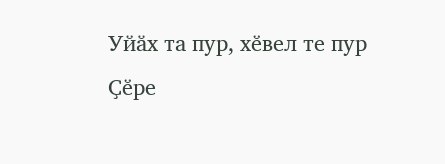Уйӑх та пур, хӗвел те пур
Ҫӗре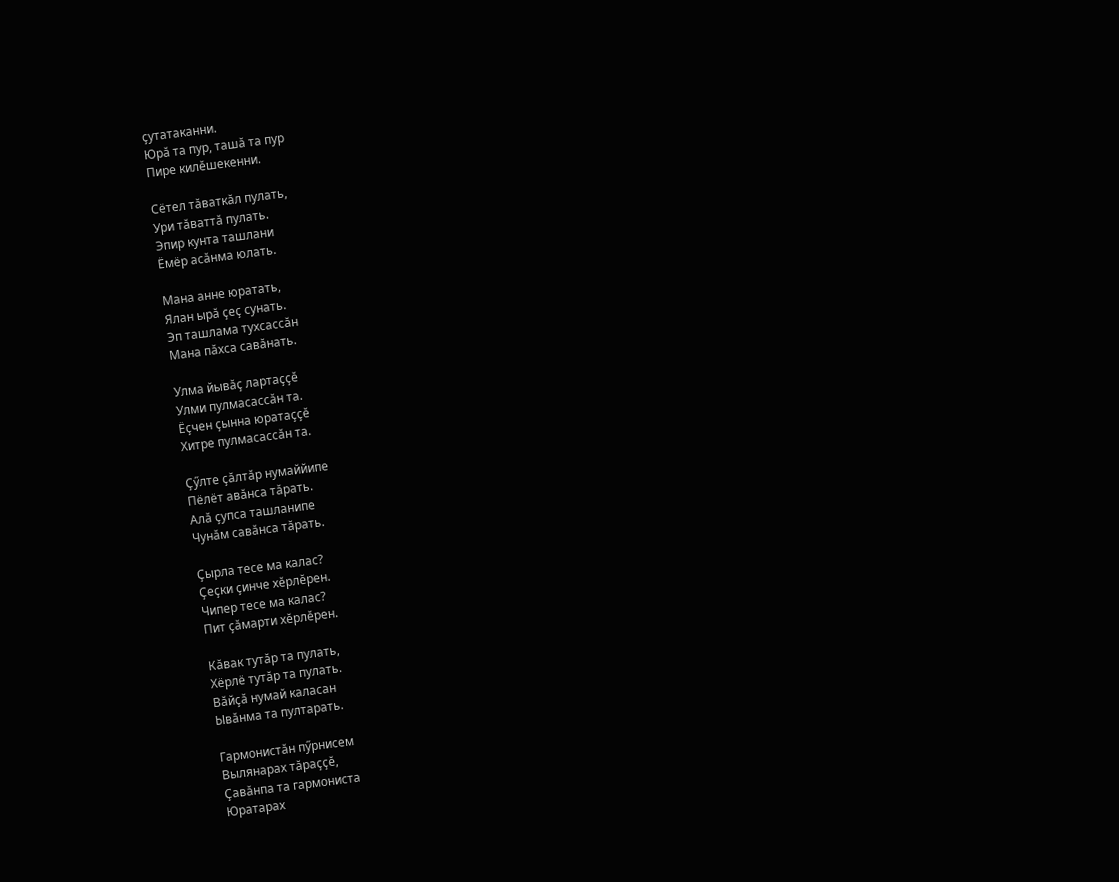ҫутатаканни.
Юрӑ та пур, ташӑ та пур
Пире килӗшекенни.

Сётел тӑваткӑл пулать,
Ури тӑваттӑ пулать.
Эпир кунта ташлани
Ёмёр асӑнма юлать.

Мана анне юратать,
Ялан ырӑ ҫеҫ сунать.
Эп ташлама тухсассӑн
Мана пӑхса савӑнать.

Улма йывӑҫ лартаҫҫӗ
Улми пулмасассӑн та.
Ёҫчен ҫынна юратаҫҫӗ
Хитре пулмасассӑн та.

Ҫӳлте ҫӑлтӑр нумаййипе
Пёлёт авӑнса тӑрать.
Алӑ ҫупса ташланипе
Чунӑм савӑнса тӑрать.

Ҫырла тесе ма калас?
Ҫеҫки ҫинче хӗрлӗрен.
Чипер тесе ма калас?
Пит ҫӑмарти хӗрлӗрен.

Кӑвак тутӑр та пулать,
Хёрлё тутӑр та пулать.
Вӑйҫӑ нумай каласан
Ывӑнма та пултарать.

Гармонистӑн пӳрнисем
Вылянарах тӑраҫҫӗ,
Ҫавӑнпа та гармониста
Юратарах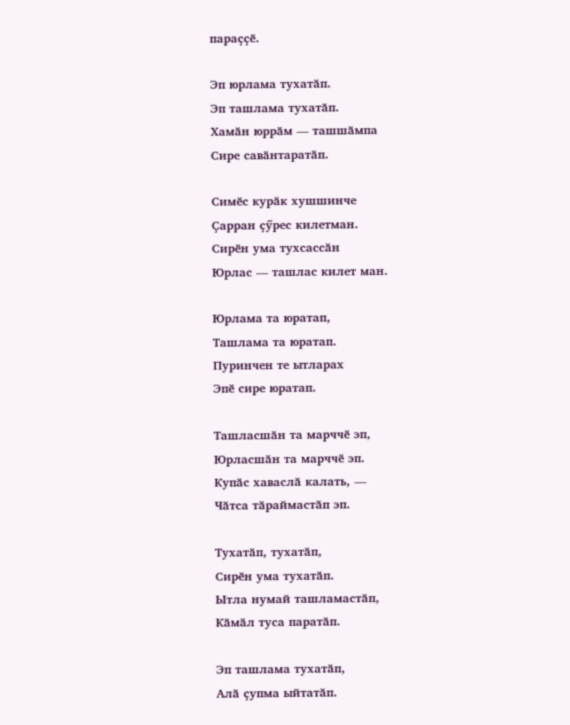параҫҫӗ.

Эп юрлама тухатӑп.
Эп ташлама тухатӑп.
Хамӑн юррӑм — ташшӑмпа
Сире савӑнтаратӑп.

Симӗс курӑк хушшинче
Ҫарран ҫӳрес килетман.
Сирӗн ума тухсассӑн
Юрлас — ташлас килет ман.

Юрлама та юратап,
Ташлама та юратап.
Пуринчен те ытларах
Эпӗ сире юратап.

Ташласшӑн та марччӗ эп,
Юрласшӑн та марччӗ эп.
Купӑс хаваслӑ калать, —
Чӑтса тӑраймастӑп эп.

Тухатӑп, тухатӑп,
Сирӗн ума тухатӑп.
Ытла нумай ташламастӑп,
Кӑмӑл туса паратӑп.

Эп ташлама тухатӑп,
Алӑ ҫупма ыйтатӑп.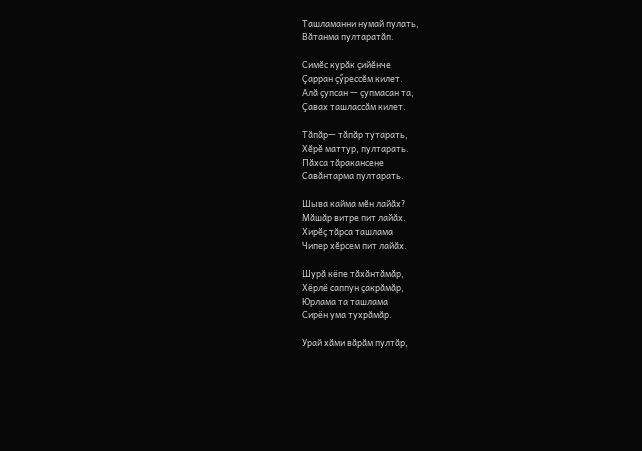Ташламанни нумай пулать,
Вӑтанма пултаратӑп.

Симӗс курӑк ҫийӗнче
Ҫарран ҫӳрессӗм килет.
Алӑ ҫупсан — ҫупмасан та,
Ҫавах ташлассӑм килет.

Тӑпӑр— тӑпӑр тутарать,
Хӗрӗ маттур, пултарать.
Пӑхса тӑракансене
Савӑнтарма пултарать.

Шыва кайма мӗн лайӑх?
Мӑшӑр витре пит лайӑх.
Хирӗҫ тӑрса ташлама
Чипер хӗрсем пит лайӑх.

Шурӑ кёпе тӑхӑнтӑмӑр,
Хёрлё саппун ҫакрӑмӑр,
Юрлама та ташлама
Сирён ума тухрӑмӑр.

Урай хӑми вӑрӑм пултӑр,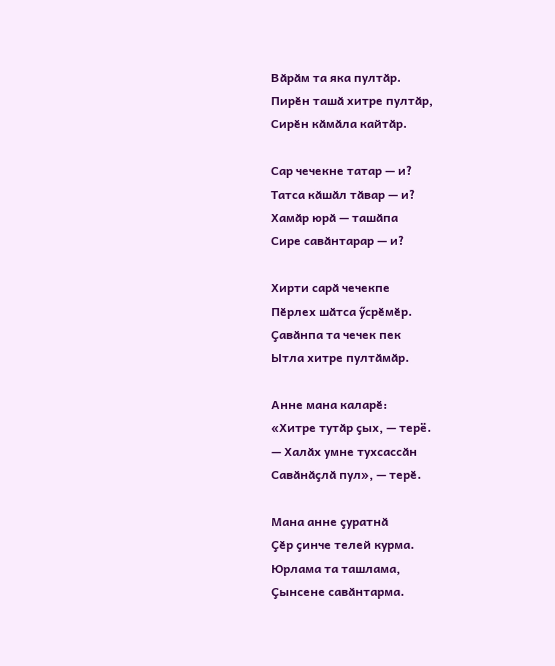Вӑрӑм та яка пултӑр.
Пирӗн ташӑ хитре пултӑр,
Сирӗн кӑмӑла кайтӑр.

Сар чечекне татар — и?
Татса кӑшӑл тӑвар — и?
Хамӑр юрӑ — ташӑпа
Сире савӑнтарар — и?

Хирти сарӑ чечекпе
Пӗрлех шӑтса ӳсрӗмӗр.
Ҫавӑнпа та чечек пек
Ытла хитре пултӑмӑр.

Анне мана каларӗ:
«Хитре тутӑр ҫых, — терё.
— Халӑх умне тухсассӑн
Савӑнӑҫлӑ пул», — терӗ.

Мана анне ҫуратнӑ
Ҫӗр ҫинче телей курма.
Юрлама та ташлама,
Ҫынсене савӑнтарма.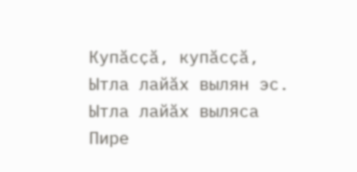Купӑсҫӑ, купӑсҫӑ,
Ытла лайӑх вылян эс.
Ытла лайӑх выляса
Пире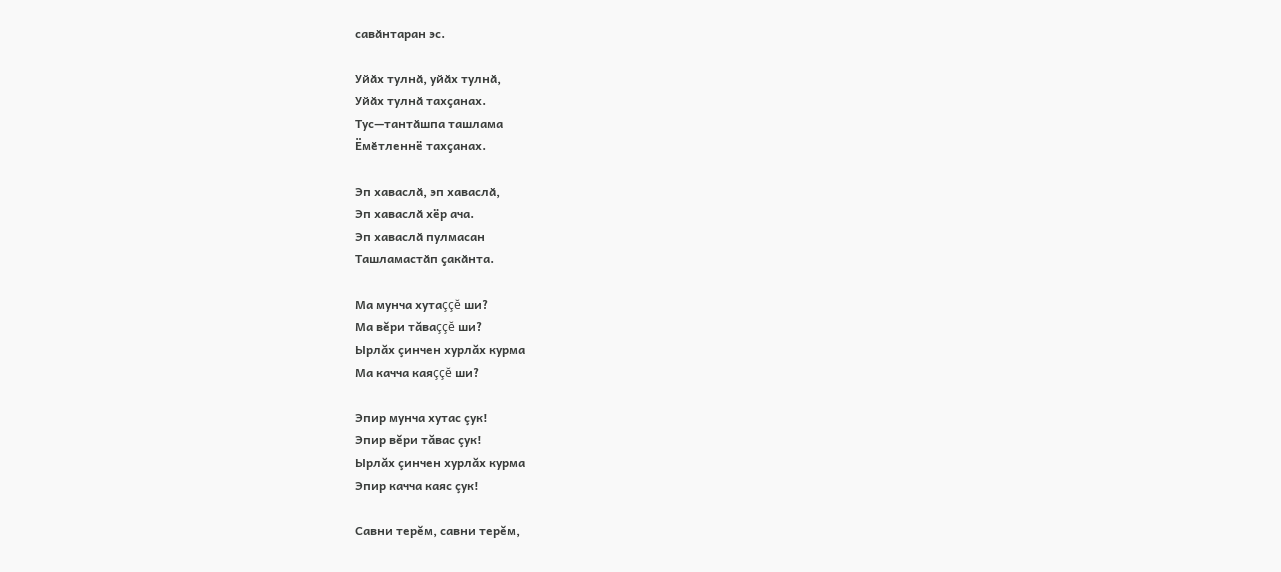савӑнтаран эс.

Уйӑх тулнӑ, уйӑх тулнӑ,
Уйӑх тулнӑ тахҫанах.
Тус—тантӑшпа ташлама
Ёмӗтленнё тахҫанах.

Эп хаваслӑ, эп хаваслӑ,
Эп хаваслӑ хёр ача.
Эп хаваслӑ пулмасан
Ташламастӑп ҫакӑнта.

Ма мунча хутаççĕ ши?
Ма вĕри тăваççĕ ши?
Ырлăх çинчен хурлăх курма
Ма качча каяççĕ ши?

Эпир мунча хутас çук!
Эпир вĕри тăвас çук!
Ырлăх çинчен хурлăх курма
Эпир качча каяс çук!

Савни терĕм, савни терĕм,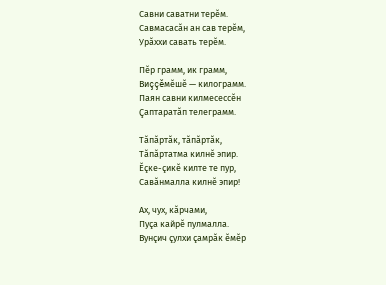Савни саватни терĕм.
Савмасасăн ан сав терĕм,
Урăххи савать терĕм.

Пĕр грамм, ик грамм,
Виççĕмĕшĕ — килограмм.
Паян савни килмесессĕн
Çаптаратăп телеграмм.

Тăпăртăк, тăпăртăк,
Тăпăртатма килнĕ эпир.
Ĕçке-çикĕ килте те пур,
Савăнмалла килнĕ эпир!

Ах, чух, кăрчами,
Пуçа кайрĕ пулмалла.
Вунçич çулхи çамрăк ĕмĕр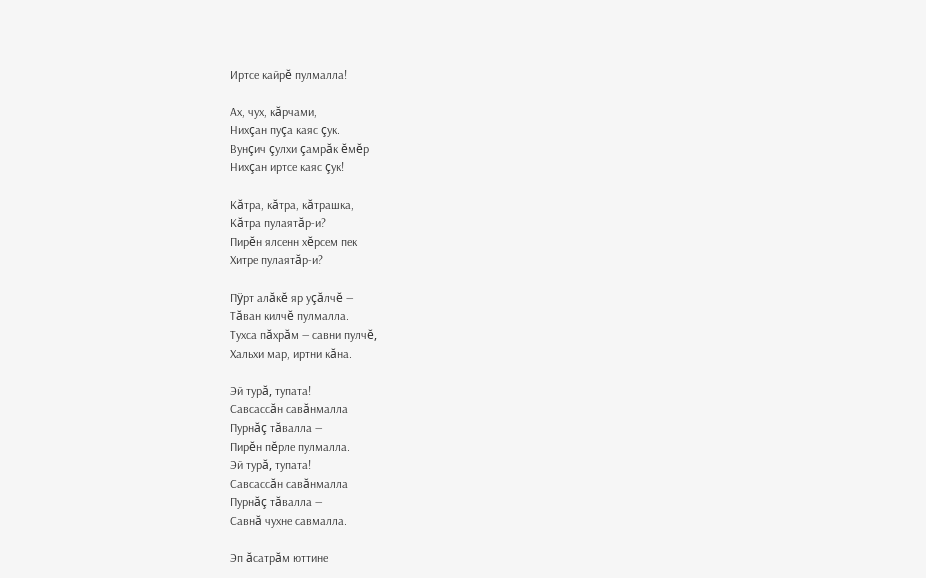Иртсе кайрĕ пулмалла!

Ах, чух, кăрчами,
Нихçан пуçа каяс çук.
Вунçич çулхи çамрăк ĕмĕр
Нихçан иртсе каяс çук!

Кăтра, кăтра, кăтрашка,
Кăтра пулаятăр-и?
Пирĕн ялсенн хĕрсем пек
Хитре пулаятăр-и?

Пÿрт алăкĕ яр уçăлчĕ —
Тăван килчĕ пулмалла.
Тухса пăхрăм — савни пулчĕ,
Хальхи мар, иртни кăна.

Эй турă, тупата!
Савсассăн савăнмалла
Пурнăç тăвалла —
Пирĕн пĕрле пулмалла.
Эй турă, тупата!
Савсассăн савăнмалла
Пурнăç тăвалла —
Савнă чухне савмалла.

Эп ăсатрăм юттине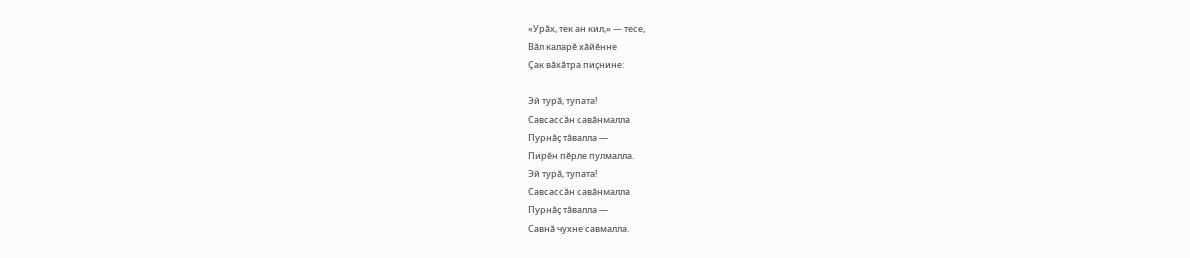«Урăх, тек ан кил,» — тесе,
Вăл каларĕ хăйĕнне
Çак вăхăтра пиçнине:

Эй турă, тупата!
Савсассăн савăнмалла
Пурнăç тăвалла —
Пирĕн пĕрле пулмалла.
Эй турă, тупата!
Савсассăн савăнмалла
Пурнăç тăвалла —
Савнă чухне савмалла.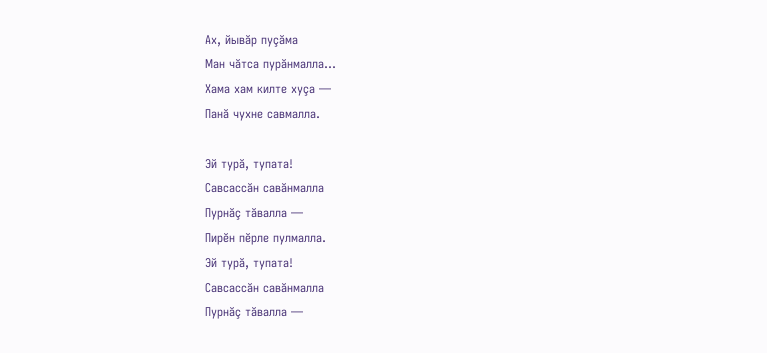Ах, йывăр пуçăма
Ман чăтса пурăнмалла…
Хама хам килте хуçа —
Панă чухне савмалла.

Эй турă, тупата!
Савсассăн савăнмалла
Пурнăç тăвалла —
Пирĕн пĕрле пулмалла.
Эй турă, тупата!
Савсассăн савăнмалла
Пурнăç тăвалла —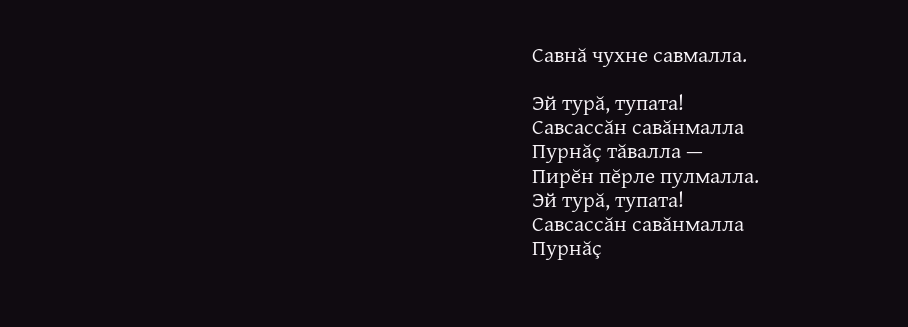Савнă чухне савмалла.

Эй турă, тупата!
Савсассăн савăнмалла
Пурнăç тăвалла —
Пирĕн пĕрле пулмалла.
Эй турă, тупата!
Савсассăн савăнмалла
Пурнăç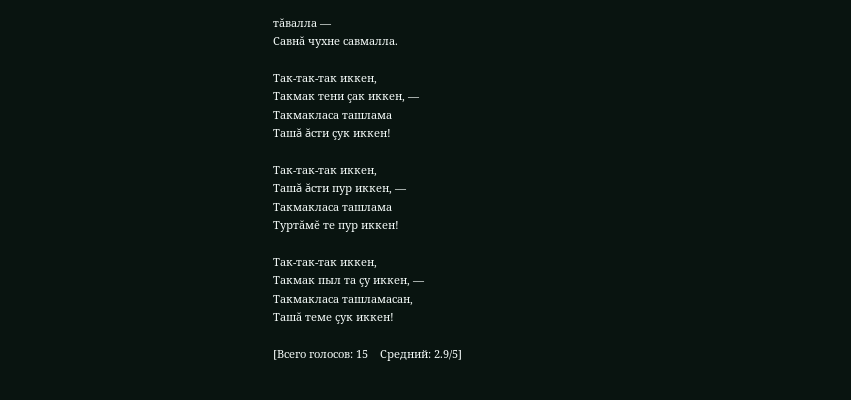тăвалла —
Савнă чухне савмалла.

Так-так-так иккен,
Такмак тени çак иккен, —
Такмакласа ташлама
Ташă ăсти çук иккен!

Так-так-так иккен,
Ташă ăсти пур иккен, —
Такмакласа ташлама
Туртăмĕ те пур иккен!

Так-так-так иккен,
Такмак пыл та çу иккен, —
Такмакласа ташламасан,
Ташă теме çук иккен!

[Всего голосов: 15    Средний: 2.9/5]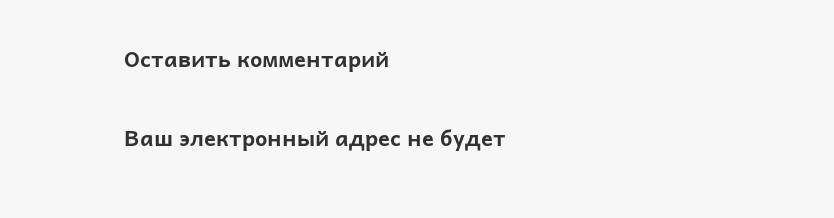Оставить комментарий

Ваш электронный адрес не будет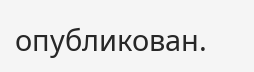опубликован.